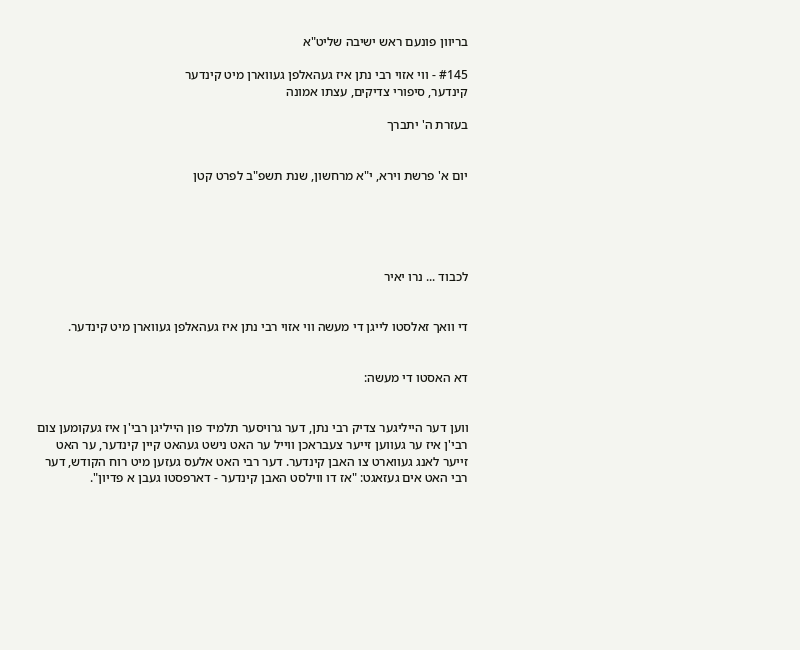בריוון פונעם ראש ישיבה שליט"א

#145 - ווי אזוי רבי נתן איז געהאלפן געווארן מיט קינדער
קינדער, סיפורי צדיקים, עצתו אמונה

בעזרת ה' יתברך


יום א' פרשת וירא, י"א מרחשון, שנת תשפ"ב לפרט קטן





לכבוד ... נרו יאיר


די וואך זאלסטו לייגן די מעשה ווי אזוי רבי נתן איז געהאלפן געווארן מיט קינדער.


דא האסטו די מעשה:


ווען דער הייליגער צדיק רבי נתן, דער גרויסער תלמיד פון הייליגן רבי'ן איז געקומען צום רבי'ן איז ער געווען זייער צעבראכן ווייל ער האט נישט געהאט קיין קינדער, ער האט זייער לאנג געווארט צו האבן קינדער. דער רבי האט אלעס געזען מיט רוח הקודש, דער רבי האט אים געזאגט: "אז דו ווילסט האבן קינדער - דארפסטו געבן א פדיון".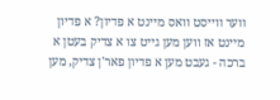ווער ווייסט וואס מיינט א פדיון? א פדיון מיינט אז ווען מען גייט צו א צדיק בעטן א ברכה - געבט מען א פדיון פאר'ן צדיק, מען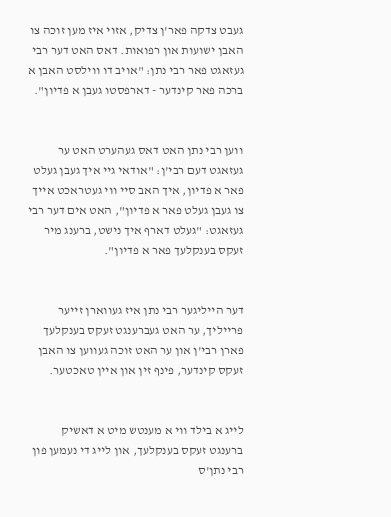געבט צדקה פאר'ן צדיק, אזוי איז מען זוכה צו האבן ישועות און רפואות. דאס האט דער רבי געזאגט פאר רבי נתן: "אויב דו ווילסט האבן א ברכה פאר קינדער - דארפסטו געבן א פדיון".


ווען רבי נתן האט דאס געהערט האט ער געזאגט דעם רבי'ן: "אודאי גיי איך געבן געלט פאר א פדיון, איך האב סיי ווי געטראכט אייך צו געבן געלט פאר א פדיון", האט אים דער רבי געזאגט: "געלט דארף איך נישט, ברענג מיר זעקס בענקלעך פאר א פדיון".


דער הייליגער רבי נתן איז געווארן זייער פרייליך, ער האט געברענגט זעקס בענקלעך פארן רבי'ן און ער האט זוכה געווען צו האבן זעקס קינדער, פינף זין און איין טאכטער.


לייג א בילד ווי א מענטש מיט א דאשיק ברענגט זעקס בענקלעך, און לייג די נעמען פון רבי נתן'ס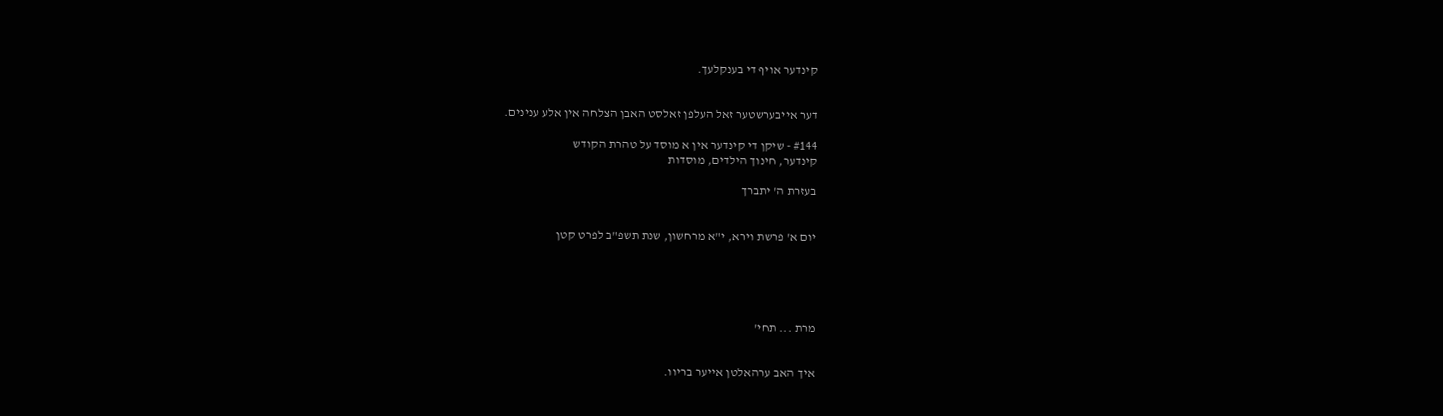קינדער אויף די בענקלעך.


דער אייבערשטער זאל העלפן זאלסט האבן הצלחה אין אלע ענינים.

#144 - שיקן די קינדער אין א מוסד על טהרת הקודש
קינדער, חינוך הילדים, מוסדות

בעזרת ה' יתברך


יום א' פרשת וירא, י"א מרחשון, שנת תשפ"ב לפרט קטן





מרת ... תחי'


איך האב ערהאלטן אייער בריוו.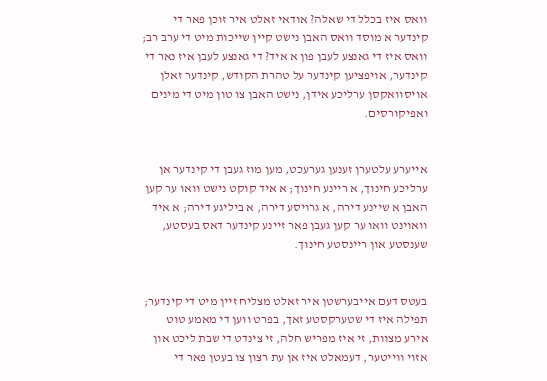וואס איז בכלל די שאלה? אודאי זאלט איר זוכן פאר די קינדער א מוסד וואס האבן נישט קיין שייכות מיט די ערב רב; וואס איז די גאנצע לעבן פון א איד? די גאנצע לעבן איז נאר די קינדער, אויפציען קינדער על טהרת הקודש, קינדער זאלן אויסוואקסן ערליכע אידן, נישט האבן צו טון מיט די מינים ואפיקורסים.


אייערע עלטערן זענען גערעכט, מען מוז געבן די קינדער אן ערליכע חינוך, א ריינע חינוך; א איד קוקט נישט וואו ער קען האבן א שיינע דירה, א גרויסע דירה, א ביליגע דירה; א איד וואוינט וואו ער קען געבן פאר זיינע קינדער דאס בעסטע, שענסטע און ריינסטע חינוך.


בעטס דעם אייבערשטן איר זאלט מצליח זיין מיט די קינדער; תפילה איז די שטערקסטע זאך, בפרט ווען די מאמע טוט אירע מצוות, זי איז מפריש חלה, זי צינדט די שבת ליכט און אזוי ווייטער, דעמאלט איז אן עת רצון צו בעטן פאר די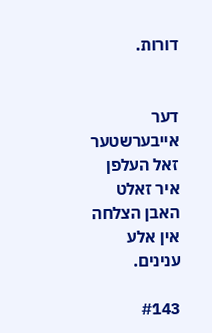דורות.


דער אייבערשטער זאל העלפן איר זאלט האבן הצלחה אין אלע ענינים.

#143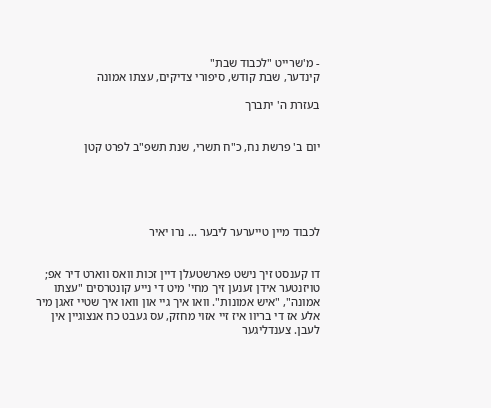- מ'שרייט "לכבוד שבת"
קינדער, שבת קודש, סיפורי צדיקים, עצתו אמונה

בעזרת ה' יתברך


יום ב' פרשת נח, כ"ח תשרי, שנת תשפ"ב לפרט קטן





לכבוד מיין טייערער ליבער ... נרו יאיר


דו קענסט זיך נישט פארשטעלן דיין זכות וואס ווארט דיר אפ; טויזנטער אידן זענען זיך מחי' מיט די נייע קונטרסים "עצתו אמונה", "איש אמונות". וואו איך גיי און וואו איך שטיי זאגן מיר אלע אז די בריוו איז זיי אזוי מחזק, עס געבט כח אנצוגיין אין לעבן. צענדליגער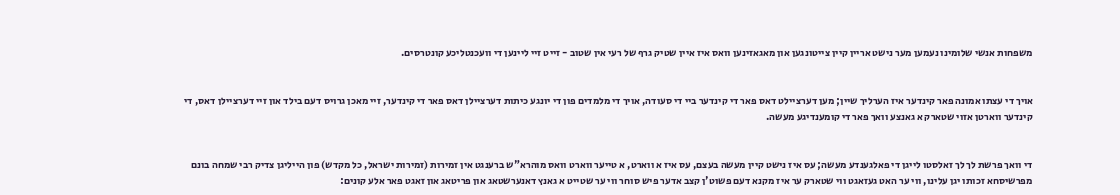משפחות אנשי שלומינו נעמען מער נישט אריין קיין צייטונגען און מאגאזינען וואס איז איין שטיק גרף של רעי אין שטוב - זייט זיי ליינען די וועכנטליכע קונטרסים.


אויך די עצתו אמונה פאר קינדער איז הערליך שיין; מען דערציילט דאס פאר די קינדער ביי די סעודה, אויך די מלמדים פון די יונגע כיתות דערציילן דאס פאר די קינדער, זיי מאכן גרויס דעם בילד און זיי דערציילן דאס, די קינדער ווארטן אזוי שטארק א גאנצע וואך פאר די קומענדיגע מעשה.


די וואך פרשת לך לך זאלסטו לייגן די פאלגענדע מעשה; עס איז נישט קיין מעשה בעצם, עס איז א ווארט, א טייער ווארט וואס מוהרא"ש ברענגט אין זמירות (זמירות ישראל, כל מקדש) פון הייליגן צדיק רבי שמחה בונם מפרשיסחא זכותו יגן עלינו, ווי ער האט געזאגט ווי שטארק ער איז מקנא דעם פשוט'ן קצב אדער פיש סוחר ווי ער שטייט א גאנץ דאנערשטאג און פריטאג און זאגט פאר אלע קונים: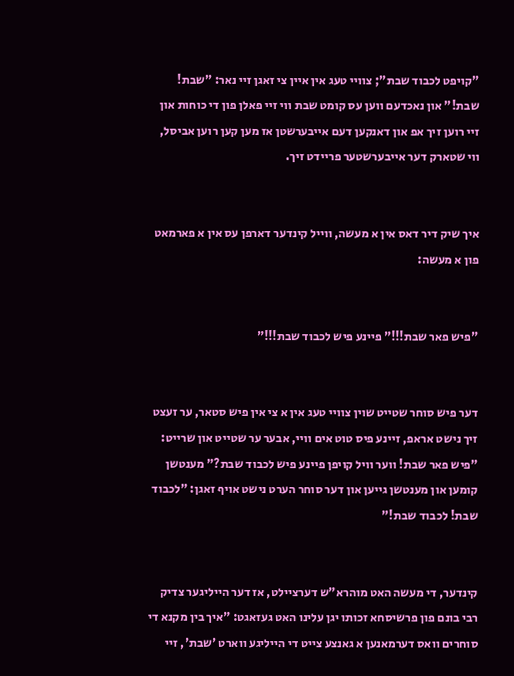"קויפט לכבוד שבת"; צוויי טעג אין איין צי זאגן זיי נאר: "שבת! שבת!" און נאכדעם ווען עס קומט שבת ווי זיי פאלן פון די כוחות און זיי רוען זיך אפ און דאנקען דעם אייבערשטן אז מען קען רוען אביסל, ווי שטארק דער אייבערשטער פריידט זיך.


איך שיק דיר דאס אין א מעשה, ווייל קינדער דארפן עס אין א פארמאט פון א מעשה:


"פיש פאר שבת!!!" פיינע פיש לכבוד שבת!!!"


דער פיש סוחר שטייט שוין צוויי טעג אין א צי אין פיש סטאר, ער זעצט זיך נישט אראפ, זיינע פיס טוט אים וויי, אבער ער שטייט און שרייט: "פיש פאר שבת! ווער וויל קויפן פיינע פיש לכבוד שבת?" מענטשן קומען און מענטשן גייען און דער סוחר הערט נישט אויף זאגן: "לכבוד שבת! לכבוד שבת!"


קינדער, די מעשה האט מוהרא"ש דערציילט, אז דער הייליגער צדיק רבי בונם פון פרשיסחא זכותו יגן עלינו האט געזאגט: "איך בין מקנא די סוחרים וואס דערמאנען א גאנצע צייט די הייליגע ווארט 'שבת', זיי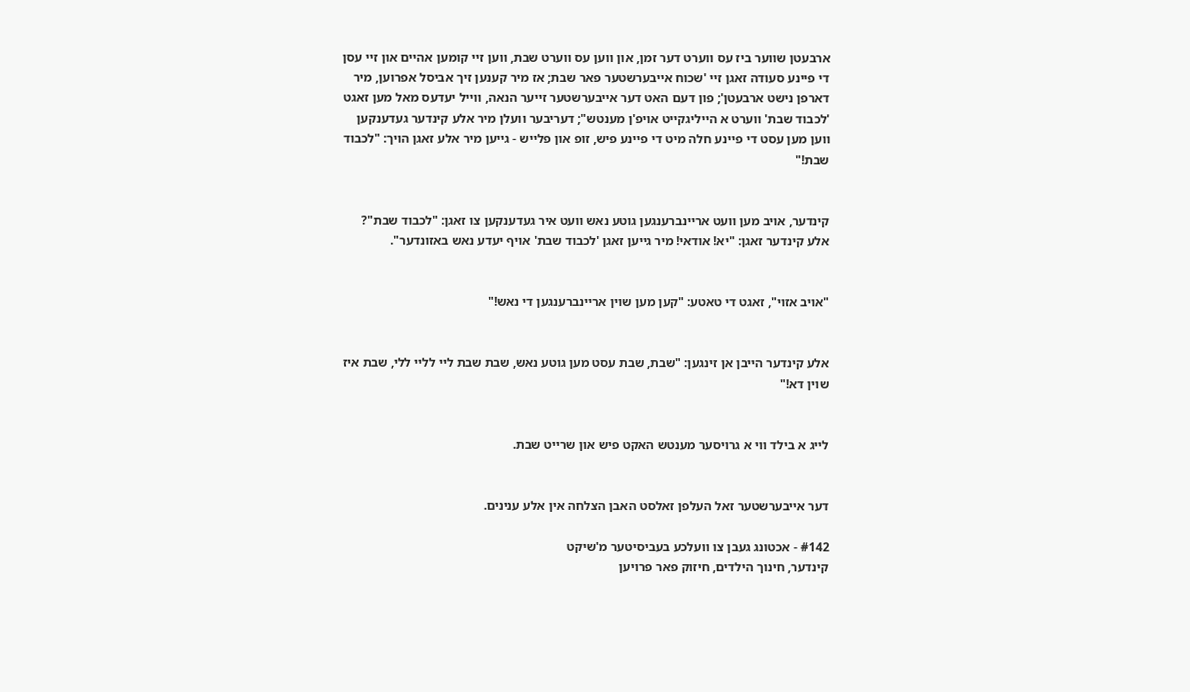ארבעטן שווער ביז עס ווערט דער זמן, און ווען עס ווערט שבת, ווען זיי קומען אהיים און זיי עסן די פיינע סעודה זאגן זיי 'שכוח אייבערשטער פאר שבת; אז מיר קענען זיך אביסל אפרוען, מיר דארפן נישט ארבעטן'; פון דעם האט דער אייבערשטער זייער הנאה, ווייל יעדעס מאל מען זאגט 'לכבוד שבת' ווערט א הייליגקייט אויפ'ן מענטש"; דעריבער וועלן מיר אלע קינדער געדענקען ווען מען עסט די פיינע חלה מיט די פיינע פיש, זופ און פלייש - גייען מיר אלע זאגן הויך: "לכבוד שבת!"


קינדער, אויב מען וועט אריינברענגען גוטע נאש וועט איר געדענקען צו זאגן: "לכבוד שבת"? אלע קינדער זאגן: "יא! אודאי! מיר גייען זאגן 'לכבוד שבת' אויף יעדע נאש באזונדער".


"אויב אזוי", זאגט די טאטע: "קען מען שוין אריינברענגען די נאש!"


אלע קינדער הייבן אן זינגען: "שבת, שבת עסט מען גוטע נאש, שבת שבת ליי לליי ללי, שבת איז שוין דא!"


לייג א בילד ווי א גרויסער מענטש האקט פיש און שרייט שבת.


דער אייבערשטער זאל העלפן זאלסט האבן הצלחה אין אלע ענינים.

#142 - אכטונג געבן צו וועלכע בעביסיטער מ'שיקט
קינדער, חינוך הילדים, חיזוק פאר פרויען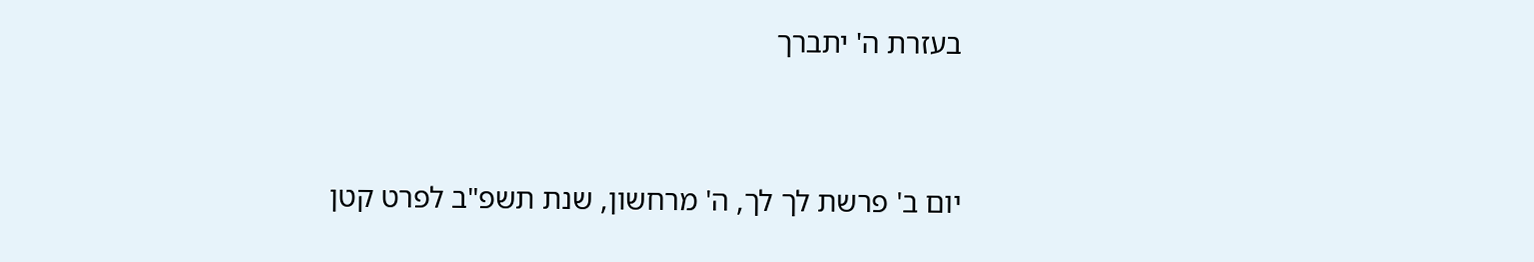בעזרת ה' יתברך


יום ב' פרשת לך לך, ה' מרחשון, שנת תשפ"ב לפרט קטן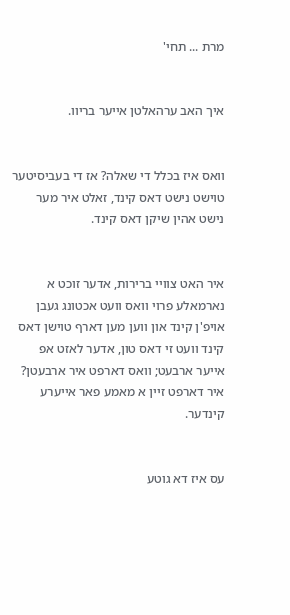מרת ... תחי'


איך האב ערהאלטן אייער בריוו.


וואס איז בכלל די שאלה? אז די בעביסיטער טוישט נישט דאס קינד, זאלט איר מער נישט אהין שיקן דאס קינד.


איר האט צוויי ברירות, אדער זוכט א נארמאלע פרוי וואס וועט אכטונג געבן אויפ'ן קינד און ווען מען דארף טוישן דאס קינד וועט זי דאס טון, אדער לאזט אפ אייער ארבעט; וואס דארפט איר ארבעטן? איר דארפט זיין א מאמע פאר אייערע קינדער.


עס איז דא גוטע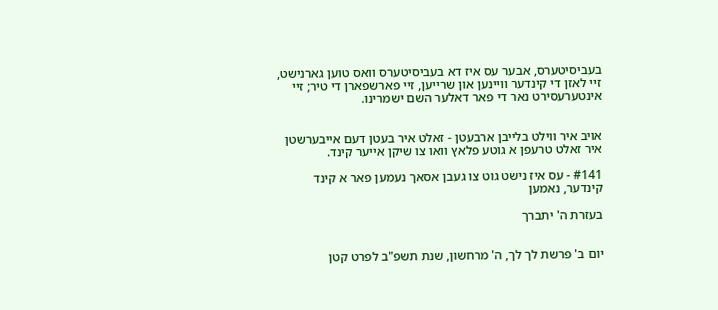בעביסיטערס, אבער עס איז דא בעביסיטערס וואס טוען גארנישט, זיי לאזן די קינדער וויינען און שרייען, זיי פארשפארן די טיר; זיי אינטערעסירט נאר די פאר דאלער השם ישמרינו.


אויב איר ווילט בלייבן ארבעטן - זאלט איר בעטן דעם אייבערשטן איר זאלט טרעפן א גוטע פלאץ וואו צו שיקן אייער קינד.

#141 - עס איז נישט גוט צו געבן אסאך נעמען פאר א קינד
קינדער, נאמען

בעזרת ה' יתברך


יום ב' פרשת לך לך, ה' מרחשון, שנת תשפ"ב לפרט קטן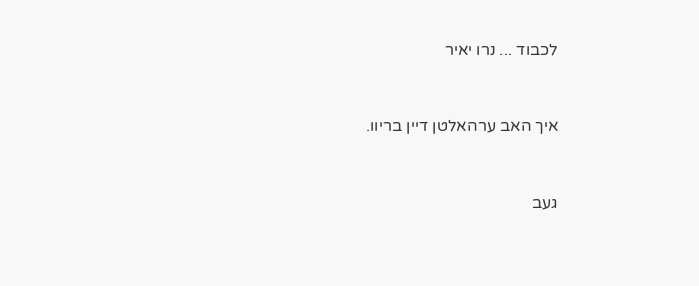לכבוד ... נרו יאיר


איך האב ערהאלטן דיין בריוו.


געב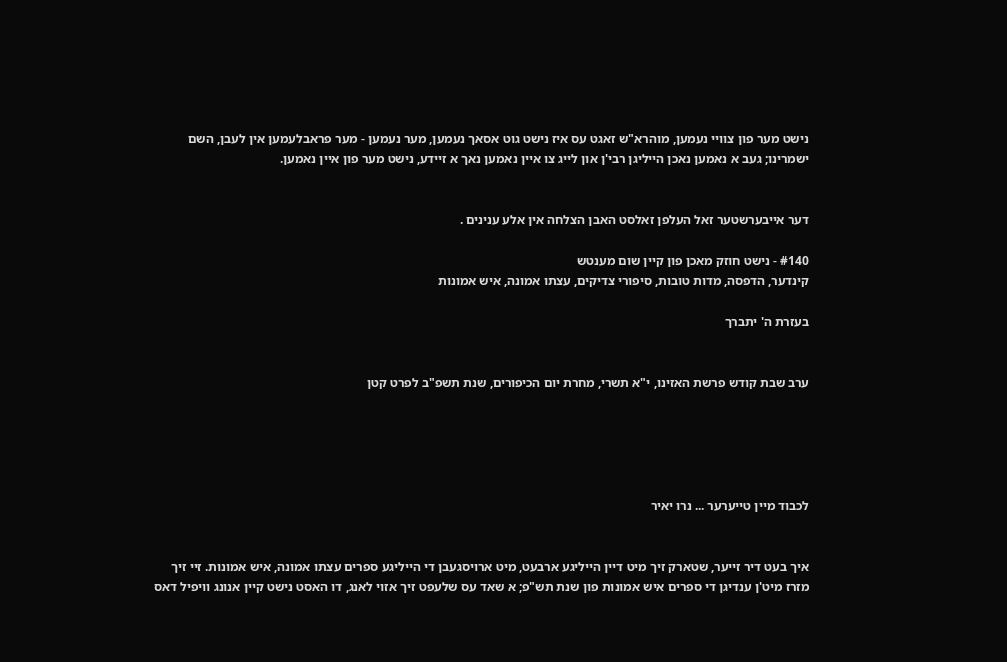נישט מער פון צוויי נעמען, מוהרא"ש זאגט עס איז נישט גוט אסאך נעמען, מער נעמען - מער פראבלעמען אין לעבן, השם ישמרינו; געב א נאמען נאכן הייליגן רבי'ן און לייג צו איין נאמען נאך א זיידע, נישט מער פון איין נאמען.


דער אייבערשטער זאל העלפן זאלסט האבן הצלחה אין אלע ענינים .

#140 - נישט חוזק מאכן פון קיין שום מענטש
קינדער, הדפסה, מדות טובות, סיפורי צדיקים, עצתו אמונה, איש אמונות

בעזרת ה' יתברך


ערב שבת קודש פרשת האזינו, י"א תשרי, מחרת יום הכיפורים, שנת תשפ"ב לפרט קטן





לכבוד מיין טייערער ... נרו יאיר


איך בעט דיר זייער, שטארק זיך מיט דיין הייליגע ארבעט, מיט ארויסגעבן די הייליגע ספרים עצתו אמונה, איש אמונות. זיי זיך מזרז מיט'ן ענדיגן די ספרים איש אמונות פון שנת תש"פ; א שאד עס שלעפט זיך אזוי לאנג, דו האסט נישט קיין אנונג וויפיל דאס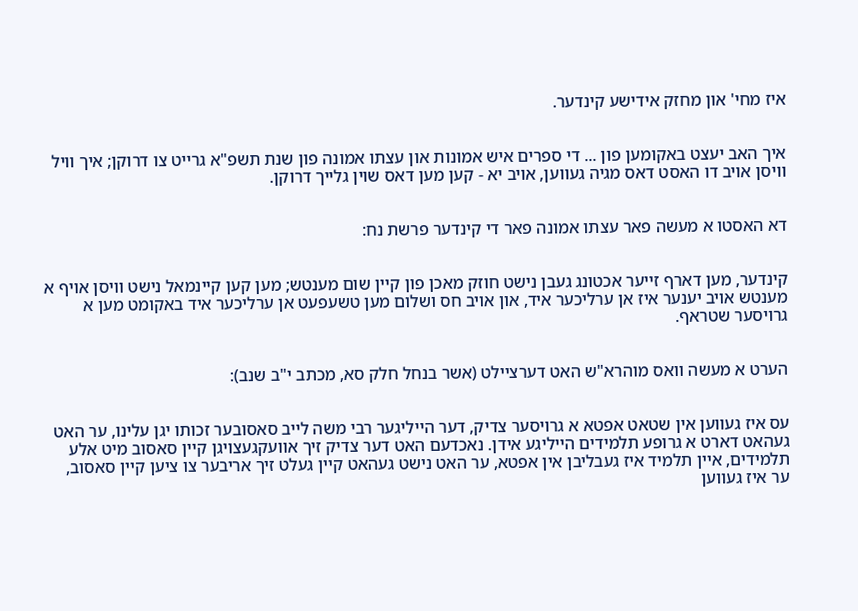איז מחי' און מחזק אידישע קינדער.


איך האב יעצט באקומען פון ... די ספרים איש אמונות און עצתו אמונה פון שנת תשפ"א גרייט צו דרוקן; איך וויל וויסן אויב דו האסט דאס מגיה געווען, אויב יא - קען מען דאס שוין גלייך דרוקן.


דא האסטו א מעשה פאר עצתו אמונה פאר די קינדער פרשת נח:


קינדער, מען דארף זייער אכטונג געבן נישט חוזק מאכן פון קיין שום מענטש; מען קען קיינמאל נישט וויסן אויף א מענטש אויב יענער איז אן ערליכער איד, און אויב חס ושלום מען טשעפעט אן ערליכער איד באקומט מען א גרויסער שטראף.


הערט א מעשה וואס מוהרא"ש האט דערציילט (אשר בנחל חלק סא, מכתב י"ב שנב):


עס איז געווען אין שטאט אפטא א גרויסער צדיק, דער הייליגער רבי משה לייב סאסובער זכותו יגן עלינו, ער האט געהאט דארט א גרופע תלמידים הייליגע אידן. נאכדעם האט דער צדיק זיך אוועקגעצויגן קיין סאסוב מיט אלע תלמידים, איין תלמיד איז געבליבן אין אפטא, ער האט נישט געהאט קיין געלט זיך אריבער צו ציען קיין סאסוב, ער איז געווען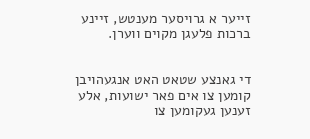זייער א גרויסער מענטש, זיינע ברכות פלעגן מקוים ווערן.


די גאנצע שטאט האט אנגעהויבן קומען צו אים פאר ישועות, אלע זענען געקומען צו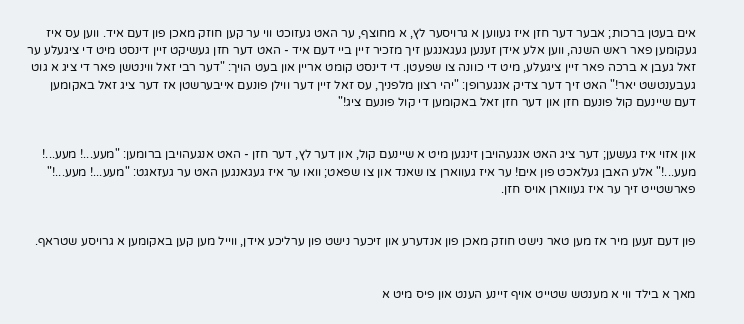אים בעטן ברכות; אבער דער חזן איז געווען א גרויסער לץ, א מחוצף, ער האט געזוכט ווי ער קען חוזק מאכן פון דעם איד. ווען עס איז געקומען פאר ראש השנה, ווען אלע אידן זענען געגאנגען זיך מזכיר זיין ביי דעם איד - האט דער חזן געשיקט זיין דינסט מיט די ציגעלע ער זאל געבן א ברכה פאר זיין ציגעלע, מיט די כוונה צו שפעטן. די דינסט קומט אריין און בעט הויך: "דער רבי זאל ווינטשן פאר די ציג א גוט געבענטשט יאר!" האט זיך דער צדיק אנגערופן: "יהי רצון מלפניך, עס זאל זיין דער ווילן פונעם אייבערשטן אז דער ציג זאל באקומען דעם שיינעם קול פונעם חזן און דער חזן זאל באקומען די קול פונעם ציג!"


און אזוי איז געשען; דער ציג האט אנגעהויבן זינגען מיט א שיינעם קול, און דער לץ, דער חזן - האט אנגעהויבן ברומען: "מעע...! מעע...! מעע...!" אלע האבן געלאכט פון אים! ער איז געווארן צו שאנד און צו שפאט; וואו ער איז געגאנגען האט ער געזאגט: "מעע...! מעע...!" פארשטייט זיך ער איז געווארן אויס חזן.


פון דעם זעען מיר אז מען טאר נישט חוזק מאכן פון אנדערע און זיכער נישט פון ערליכע אידן, ווייל מען קען באקומען א גרויסע שטראף.


מאך א בילד ווי א מענטש שטייט אויף זיינע הענט און פיס מיט א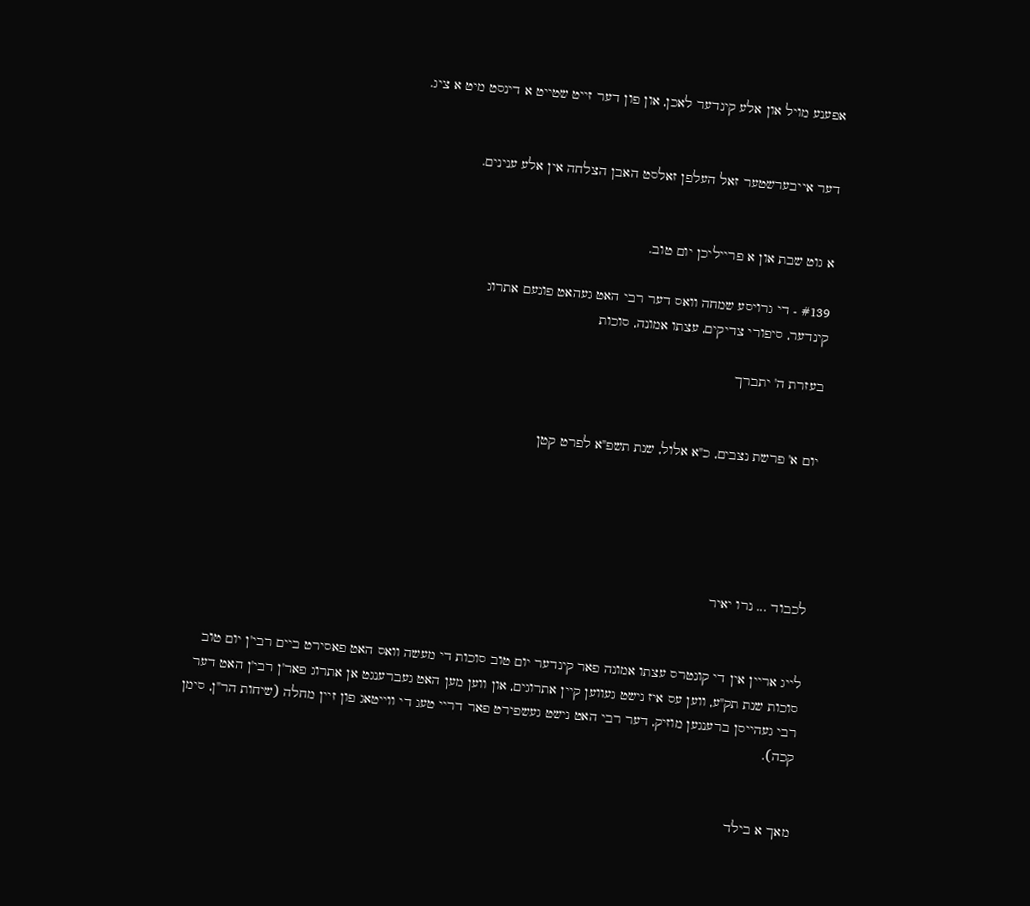אפענע מויל און אלע קינדער לאכן, און פון דער זייט שטייט א דינסט מיט א ציג.


דער אייבערשטער זאל העלפן זאלסט האבן הצלחה אין אלע ענינים.


א גוט שבת און א פרייליכן יום טוב.

#139 - די גרויסע שמחה וואס דער רבי האט געהאט פונעם אתרוג
קינדער, סיפורי צדיקים, עצתו אמונה, סוכות

בעזרת ה' יתברך


יום א' פרשת נצבים, כ"א אלול, שנת תשפ"א לפרט קטן





לכבוד ... נרו יאיר


לייג אריין אין די קונטרס עצתו אמונה פאר קינדער יום טוב סוכות די מעשה וואס האט פאסירט ביים רבי'ן יום טוב סוכות שנת תק"ע, ווען עס איז נישט געווען קיין אתרוגים, און ווען מען האט געברענגט אן אתרוג פאר'ן רבי'ן האט דער רבי געהייסן ברענגען מוזיק, דער רבי האט נישט געשפירט פאר דריי טעג די ווייטאג פון זיין מחלה (שיחות הר"ן, סימן קכה).


מאך א בילד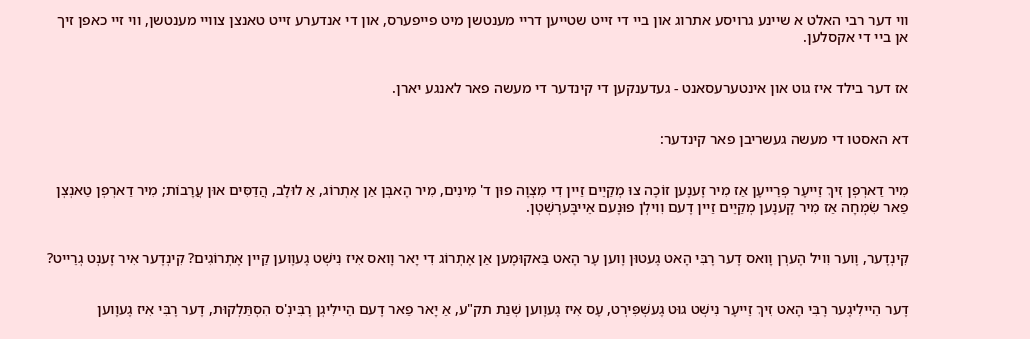ווי דער רבי האלט א שיינע גרויסע אתרוג און ביי די זייט שטייען דריי מענטשן מיט פייפערס, און די אנדערע זייט טאנצן צוויי מענטשן, ווי זיי כאפן זיך אן ביי די אקסלען.


אז דער בילד איז גוט און אינטערעסאנט - געדענקען די קינדער די מעשה פאר לאנגע יארן.


דא האסטו די מעשה געשריבן פאר קינדער:


מִיר דַארְפְן זִיךְ זֵייעֶר פְרֵייעֶן אַז מִיר זֶענֶען זוֹכֶה צוּ מְקַיֵים זַיין דִי מִצְוָה פוּן ד' מִינִים, מִיר הָאבְּן אַן אֶתְרוֹג, אַ לוּלָב, הֲדַסִּים אוּן עֲרָבוֹת; מִיר דַארְפְן טַאנְצְן פַאר שִׂמְחָה אַז מִיר קֶענֶען מְקַיֵים זַיין דֶעם וִוילְן פוּנֶעם אֵייבֶּערְשְׁטְן.


קִינְדֶער, וֶוער וִויל הֶערְן וָואס דֶער רֶבִּי הָאט גֶעטוּן וֶוען עֶר הָאט בַּאקוּמֶען אַן אֶתְרוֹג דִי יָאר וָואס אִיז נִישְׁט גֶעוֶוען קַיין אֶתְרוֹגִים? קִינְדֶער אִיר זֶענְט גְרֵייט?


דֶער הֵיילִיגֶער רֶבִּי הָאט זִיךְ זֵייעֶר נִישְׁט גוּט גֶעשְׁפִּירְט, עֶס אִיז גֶעוֶוען שְׁנַת תק"ע, אַ יָאר פַאר דֶעם הֵיילִיגְן רֶבִּינְ'ס הִסְתַּלְקוּת, דֶער רֶבִּי אִיז גֶעוֶוען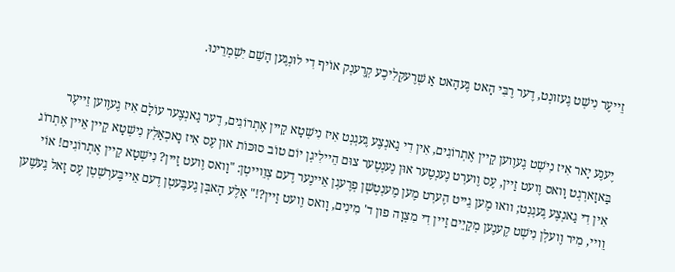זֵייעֶר נִישְׁט גֶעזוּנְט, דֶער רֶבִּי הָאט גֶעהַאט אַ שְׁרֶעקְלִיכֶע קְרֶענְק אוֹיף דִי לוּנְגֶען הַשֵׁם יִשְׁמְרֵינוּ.


יֶענֶע יָאר אִיז נִישְׁט גֶעוֶוען קַיין אֶתְרוֹגִים, אִין דִי גַאנְצֶע גֶעגְנְט אִיז נִישְׁטָא קַיין אֶתְרוֹגִים, דֶער גַאנְצֶער עוֹלָם אִיז גֶעוֶוען זֵייעֶר בַּאזָארְגְט וָואס וֶועט זַיין, עֶס וֶוערְט נֶענְטֶער אוּן נֶענְטֶער צוּם הֵיילִיגְן יוֹם טוֹב סוּכּוֹת אוּן עֶס אִיז נָאכְאַלְץ נִישְׁטָא קַיין אֵיין אֶתְרוֹג אִין דִי גַאנְצֶע גֶעגְנְט; וואוּ מֶען גֵייט הֶערְט מֶען מֶענְטְשְׁן פְרֶעגְן אֵיינֶער דֶעם צְוֵוייטְן: "וָואס וֶועט זַיין? נִישְׁטָא קַיין אֶתְרוֹגִים! אוֹי וֵויי, מִיר וֶועלְן נִישְׁט קֶענֶען מְקַיֵים זַיין דִי מִצְוָה פוּן ד' מִינִים, וָואס וֶועט זַיין?!" אַלֶע הָאבְּן גֶעבֶּעטְן דֶעם אֵייבֶּערְשְׁטְן עֶס זָאל גֶעשֶׁען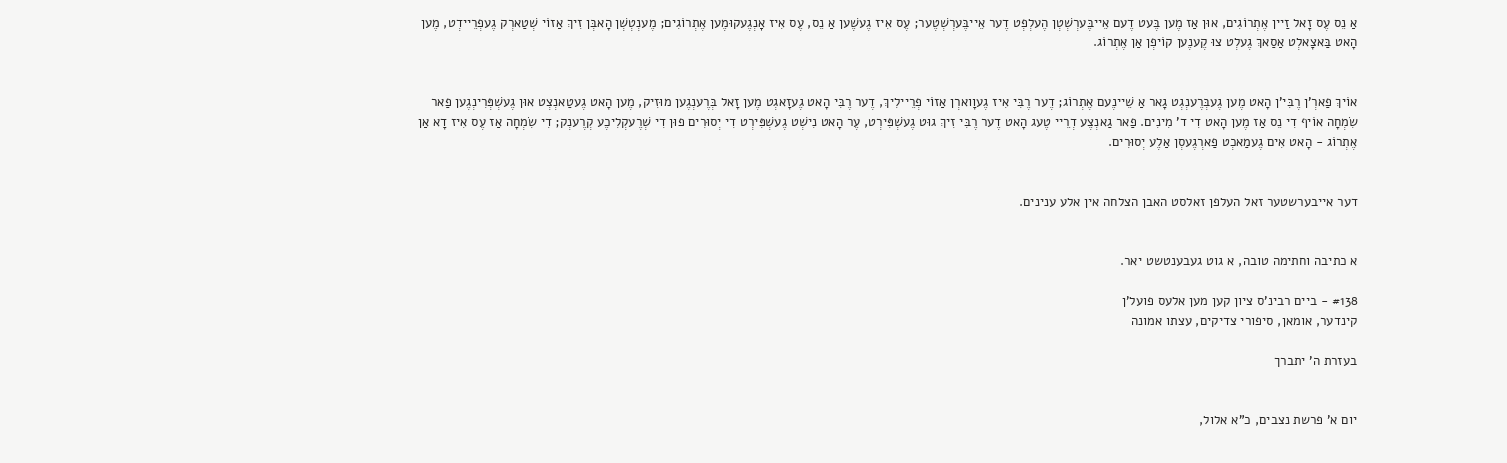אַ נֵס עֶס זָאל זַיין אֶתְרוֹגִים, אוּן אַז מֶען בֶּעט דֶעם אֵייבֶּערְשְׁטְן הֶעלְפְט דֶער אֵייבֶּערְשְׁטֶער; עֶס אִיז גֶעשֶׁען אַ נֵס, עֶס אִיז אָנְגֶעקוּמֶען אֶתְרוֹגִים; מֶענְטְשְׁן הָאבְּן זִיךְ אַזוֹי שְׁטַארְק גֶעפְרֵיידְט, מֶען הָאט בַּאצָאלְט אַסַאךְ גֶעלְט צוּ קֶענֶען קוֹיפְן אַן אֶתְרוֹג.


אוֹיךְ פַארְ'ן רֶבִּי'ן הָאט מֶען גֶעבְּרֶענְגְט גָאר אַ שֵׁיינֶעם אֶתְרוֹג; דֶער רֶבִּי אִיז גֶעוָוארְן אַזוֹי פְרֵיילִיךְ, דֶער רֶבִּי הָאט גֶעזָאגְט מֶען זָאל בְּרֶענְגֶען מוּזִיק, מֶען הָאט גֶעטַאנְצְט אוּן גֶעשְׁפְּרִינְגֶען פַאר שִׂמְחָה אוֹיף דִי נֵס אַז מֶען הָאט דִי ד' מִינִים. פַאר גַאנְצֶע דְרֵיי טֶעג הָאט דֶער רֶבִּי זִיךְ גוּט גֶעשְׁפִּירְט, עֶר הָאט נִישְׁט גֶעשְׁפִּירְט דִי יְסוּרִים פוּן דִי שְׁרֶעקְלִיכֶע קְרֶענְק; דִי שִׂמְחָה אַז עֶס אִיז דָא אַן אֶתְרוֹג - הָאט אִים גֶעמַאכְט פַארְגֶעסְן אַלֶע יְסוּרִים.


דער אייבערשטער זאל העלפן זאלסט האבן הצלחה אין אלע ענינים.


א כתיבה וחתימה טובה, א גוט געבענטשט יאר.

#138 - ביים רבינ'ס ציון קען מען אלעס פועל'ן
קינדער, אומאן, סיפורי צדיקים, עצתו אמונה

בעזרת ה' יתברך


יום א' פרשת נצבים, כ"א אלול,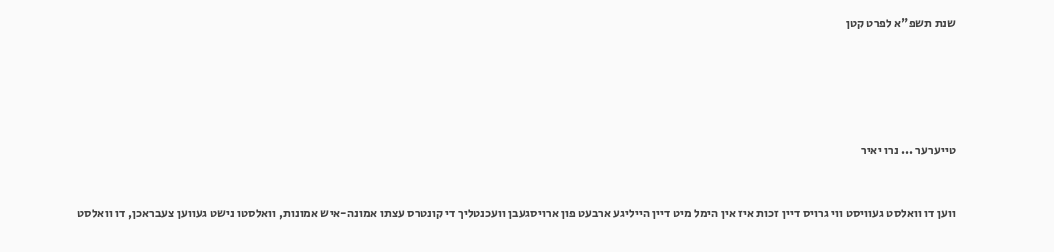שנת תשפ"א לפרט קטן





טייערער ... נרו יאיר


ווען דו וואלסט געוויסט ווי גרויס דיין זכות איז אין הימל מיט דיין הייליגע ארבעט פון ארויסגעבן וועכנטליך די קונטרס עצתו אמונה-איש אמונות, וואלסטו נישט געווען צעבראכן, דו וואלסט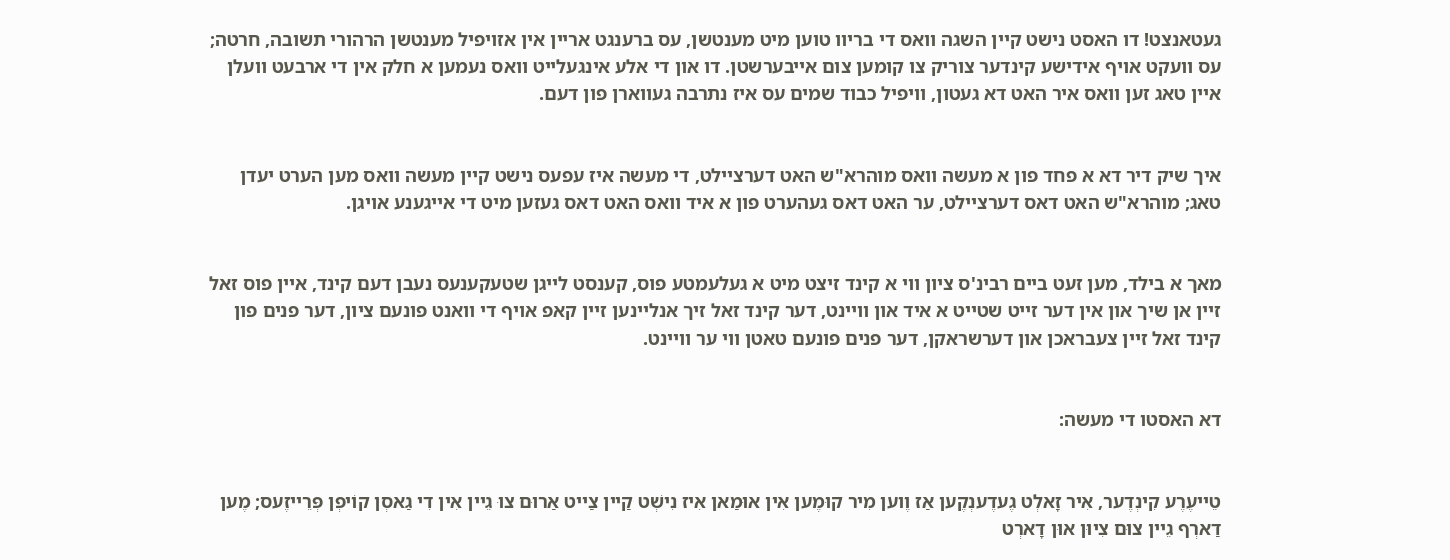געטאנצט! דו האסט נישט קיין השגה וואס די בריוו טוען מיט מענטשן, עס ברענגט אריין אין אזויפיל מענטשן הרהורי תשובה, חרטה; עס וועקט אויף אידישע קינדער צוריק צו קומען צום אייבערשטן. דו און די אלע אינגעלייט וואס נעמען א חלק אין די ארבעט וועלן איין טאג זען וואס איר האט דא געטון, וויפיל כבוד שמים עס איז נתרבה געווארן פון דעם.


איך שיק דיר דא א פחד פון א מעשה וואס מוהרא"ש האט דערציילט, די מעשה איז עפעס נישט קיין מעשה וואס מען הערט יעדן טאג; מוהרא"ש האט דאס דערציילט, ער האט דאס געהערט פון א איד וואס האט דאס געזען מיט די אייגענע אויגן.


מאך א בילד, מען זעט ביים רבינ'ס ציון ווי א קינד זיצט מיט א געלעמטע פוס, קענסט לייגן שטעקענעס נעבן דעם קינד, איין פוס זאל זיין אן שיך און אין דער זייט שטייט א איד און וויינט, דער קינד זאל זיך אנליינען זיין קאפ אויף די וואנט פונעם ציון, דער פנים פון קינד זאל זיין צעבראכן און דערשראקן, דער פנים פונעם טאטן ווי ער וויינט.


דא האסטו די מעשה:


טֵייעֶרֶע קִינְדֶער, אִיר זָאלְט גֶעדֶענְקֶען אַז וֶוען מִיר קוּמֶען אִין אוּמַאן אִיז נִישְׁט קַיין צַייט אַרוּם צוּ גֵיין אִין דִי גַאסְן קוֹיפְן פְּרֵייזֶעס; מֶען דַארְף גֵיין צוּם צִיוּן אוּן דָארְט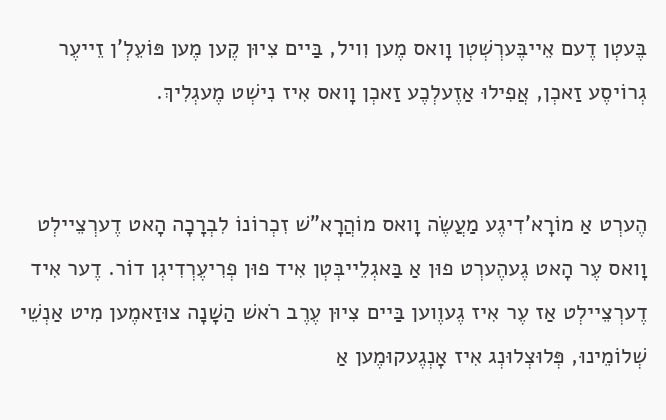בֶּעטְן דֶעם אֵייבֶּערְשְׁטְן וָואס מֶען וִויל, בַּיים צִיוּן קֶען מֶען פּוֹעֵלְ'ן זֵייעֶר גְרוֹיסֶע זַאכְן, אֲפִילוּ אַזֶעלְכֶע זַאכְן וָואס אִיז נִישְׁט מֶעגְלִיךְ.


הֶערְט אַ מוֹרָא'דִיגֶע מַעֲשֶׂה וָואס מוֹהֲרָא"שׁ זִכְרוֹנוֹ לִבְרָכָה הָאט דֶערְצֵיילְט וָואס עֶר הָאט גֶעהֶערְט פוּן אַ בַּאגְלֵייבְּטְן אִיד פוּן פְרִיעֶרְדִיגְן דוֹר. דֶער אִיד דֶערְצֵיילְט אַז עֶר אִיז גֶעוֶוען בַּיים צִיוּן עֶרֶב רֹאשׁ הַשָׁנָה צוּזַאמֶען מִיט אַנְשֵׁי שְׁלוֹמֵינוּ, פְּלוּצְלוּנְג אִיז אָנְגֶעקוּמֶען אַ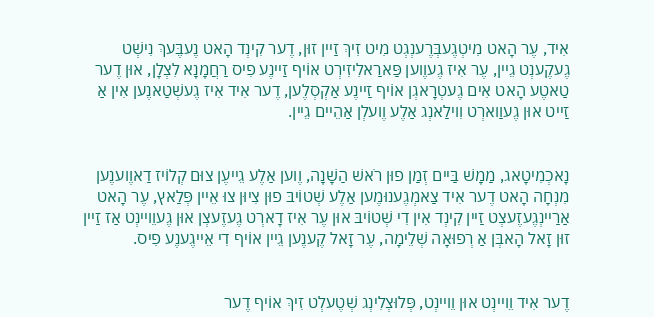אִיד, עֶר הָאט מִיטְגֶעבְּרֶענְגְט מִיט זִיךְ זַיין זוּן, דֶער קִינְד הָאט נֶעבֶּעךְ נִישְׁט גֶעקֶענְט גֵיין, עֶר אִיז גֶעוֶוען פַּארַאלִיזִירְט אוֹיף זַיינֶע פִיס רַחֲמָנָא לִצְלָן, אוּן דֶער טַאטֶע הָאט אִים גֶעטְרָאגְן אוֹיף זַיינֶע אַקְסְלֶען, דֶער אִיד אִיז גֶעשְׁטַאנֶען אִין אַ זַייט אוּן גֶעוַוארְט וִוילַאנְג אַלֶע וֶועלְן אַהֵיים גֵיין.


נָאכְמִיטָאג, מַמָשׁ בַּיים זְמַן פוּן רֹאשׁ הַשָׁנָה, וֶוען אַלֶע גֵייעֶן צוּם קְלוֹיז דַאוֶוענֶען מִנְחָה הָאט דֶער אִיד צַאמְגֶענוּמֶען אַלֶע שְׁטוֹיבּ פוּן צִיוּן צוּ אֵיין פְּלַאץ, עֶר הָאט אַרַיינְגֶעזֶעצְט זַיין קִינְד אִין דִי שְׁטוֹיבּ אוּן עֶר אִיז דָארְט גֶעזֶעצְן אוּן גֶעוֵויינְט אַז זַיין זוּן זָאל הָאבְּן אַ רְפוּאָה שְׁלֵימָה, עֶר זָאל קֶענֶען גֵיין אוֹיף דִי אֵייגֶענֶע פִיס.


דֶער אִיד וֵויינְט אוּן וֵויינְט, פְּלוּצְלִינְג שְׁטֶעלְט זִיךְ אוֹיף דֶער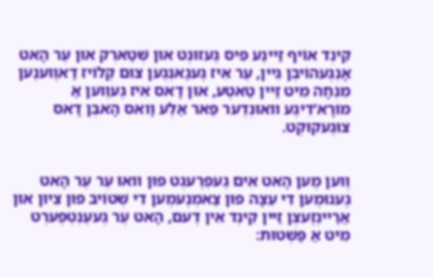קִינְד אוֹיף זַיינֶע פִיס גֶעזוּנְט אוּן שְׁטַארְק אוּן עֶר הָאט אָנְגֶעהוֹיבְּן גֵיין, עֶר אִיז גֶעגַאנְגֶען צוּם קְלוֹיז דַאוֶוענֶען מִנְחָה מִיט זַיין טַאטֶע, אוּן דָאס אִיז גֶעוֶוען אַ מוֹרָא'דִיגֶע וואוּנְדֶער פַאר אַלֶע וָואס הָאבְּן דָאס צוּגֶעקוּקְט.


וֶוען מֶען הָאט אִים גֶעפְרֶעגְט פוּן וואוּ עֶר עֶר הָאט גֶענוּמֶען דִי עֵצָה פוּן צַאמְנֶעמֶען דִי שְׁטוֹיבּ פוּן צִיוּן אוּן אַרַיינְזֶעצְן זַיין קִינְד אִין דֶעם, הָאט עֶר גֶעעֶנְטְפֶערְט מִיט אַ פַּשְׁטוּת: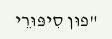"פוּן סִיפּוּרֵי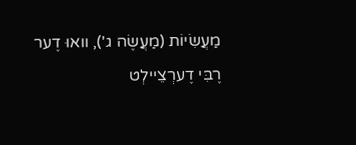מַעֲשִׂיוֹת (מַעֲשֶׂה ג'), וואוּ דֶער רֶבִּי דֶערְצֵיילְט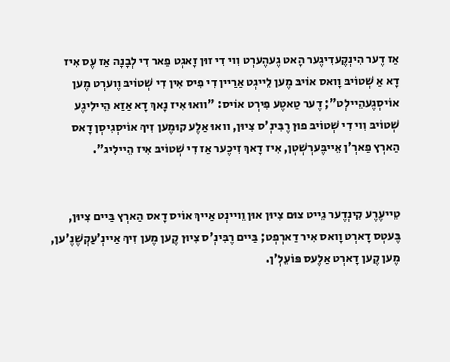אַז דֶער הִינְקֶעדִיגֶער הָאט גֶעהֶערְט וִוי דִי זוּן זָאגְט פַאר דִי לְבָנָה אַז עֶס אִיז דָא אַ שְׁטוֹיבּ וָואס אוֹיבּ מֶען לֵייגְט אַרַיין דִי פִיס אִין דִי שְׁטוֹיבּ וֶוערְט מֶען אוֹיסְגֶעהֵיילְט"; דֶער טַאטֶע פִירְט אוֹיס: "וואוּ אִיז נָאךְ דָא אַזַא הֵיילִיגֶע שְׁטוֹיבּ וִוי דִי שְׁטוֹיבּ פוּן רֶבִּינְ'ס צִיוּן, וואוּ אַלֶע קוּמֶען זִיךְ אוֹיסְגִיסְן דָאס הַארְץ פַארְ'ן אֵייבֶּערְשְׁטְן, אִיז דָאךְ זִיכֶער אַז דִי שְׁטוֹיבּ אִיז הֵיילִיג".


טֵייעֶרֶע קִינְדֶער גֵייט צוּם צִיוּן אוּן וֵויינְט אַייךְ אוֹיס דָאס הַארְץ בַּיים צִיוּן, בֶּעטְס דָארְט וָואס אִיר דַארְפְט; בַּיים רֶבִּינְ'ס צִיוּן קֶען מֶען זִיךְ אַיינְ'עַקְשֶׁנֶ'ען, מֶען קֶען דָארְט אַלֶעס פּוֹעֵלְ'ן.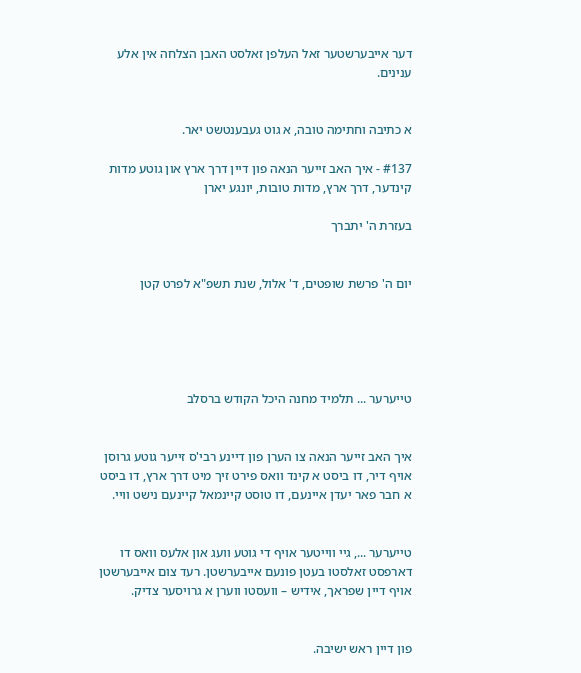דער אייבערשטער זאל העלפן זאלסט האבן הצלחה אין אלע ענינים.


א כתיבה וחתימה טובה, א גוט געבענטשט יאר.

#137 - איך האב זייער הנאה פון דיין דרך ארץ און גוטע מדות
קינדער, דרך ארץ, מדות טובות, יונגע יארן

בעזרת ה' יתברך


יום ה' פרשת שופטים, ד' אלול, שנת תשפ"א לפרט קטן





טייערער ... תלמיד מחנה היכל הקודש ברסלב


איך האב זייער הנאה צו הערן פון דיינע רבי'ס זייער גוטע גרוסן אויף דיר, דו ביסט א קינד וואס פירט זיך מיט דרך ארץ, דו ביסט א חבר פאר יעדן איינעם, דו טוסט קיינמאל קיינעם נישט וויי.


טייערער ..., גיי ווייטער אויף די גוטע וועג און אלעס וואס דו דארפסט זאלסטו בעטן פונעם אייבערשטן. רעד צום אייבערשטן אויף דיין שפראך, אידיש – וועסטו ווערן א גרויסער צדיק.


פון דיין ראש ישיבה.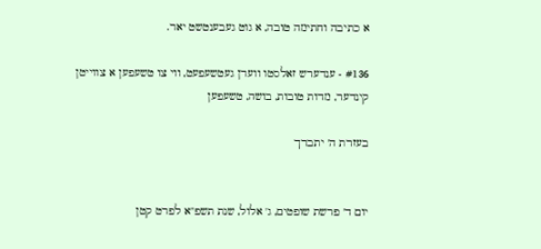א כתיבה וחתימה טובה, א גוט געבענטשט יאר.

#136 - ענדערש זאלסטו ווערן געטשעפעט, ווי צו טשעפען א צווייטן
קינדער, מדות טובות, בושה, טשעפען

בעזרת ה' יתברך


יום ד' פרשת שופטים, ג' אלול, שנת תשפ"א לפרט קטן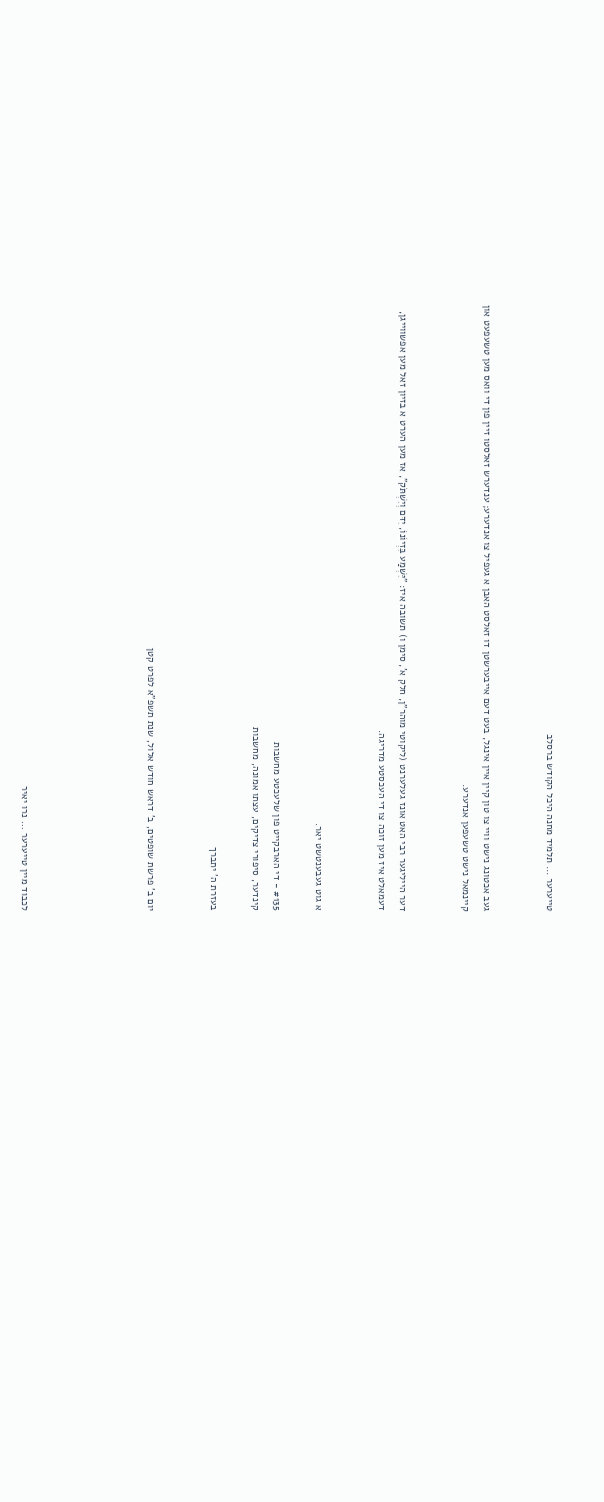טייערער ... תלמיד מחנה היכל הקודש ברסלב


געב אכטונג נישט וויי צו טון קיין איין אינגל, בעט דעם אייבערשטן דו זאלסט האבן א געפיל צו אנדערע; ענדערש זאלסטו זיין פון די וואס מען טשעפעט און קיינמאל נישט טשעפען אנדערע.


דער הייליגער רבי האט אונז געלערנט (ליקוטי מוהר"ן, חלק א', סימן ו) תשובה איז: "יִּשְׁמַע בִּזְיוֹנוֹ, יִדּם וְיִשְׁתֹּק", אז מען הערט א בזיון זאל מען אפשווייגן, דעמאלט איז מען זוכה צו די העכסטע מדריגה.


א גוט געבענטשט יאר.

#135 - די הארבקייט פון שלעכטע מחשבות
קינדער, סיפורי צדיקים, עצתו אמונה, מחשבות

בעזרת ה' יתברך


יום ב' פרשת שופטים, ב' דראש חודש אלול, שנת תשפ"א לפרט קטן





לכבוד מיין טייערער ... נרו יאיר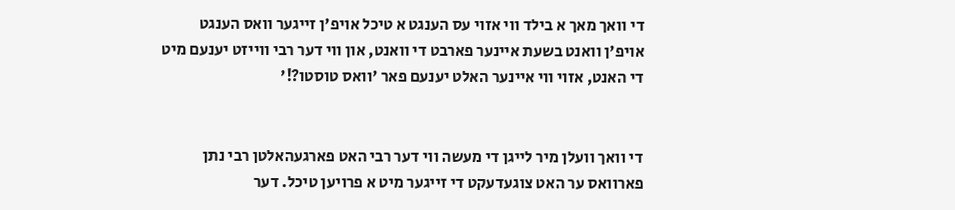די וואך מאך א בילד ווי אזוי עס הענגט א טיכל אויפ'ן זייגער וואס הענגט אויפ'ן וואנט בשעת איינער פארבט די וואנט, און ווי דער רבי ווייזט יענעם מיט די האנט, אזוי ווי איינער האלט יענעם פאר 'וואס טוסטו?!'


די וואך וועלן מיר לייגן די מעשה ווי דער רבי האט פארגעהאלטן רבי נתן פארוואס ער האט צוגעדעקט די זייגער מיט א פרויען טיכל. דער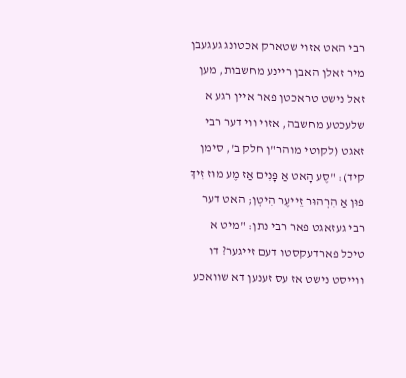רבי האט אזוי שטארק אכטונג געגעבן מיר זאלן האבן ריינע מחשבות, מען זאל נישט טראכטן פאר איין רגע א שלעכטע מחשבה, אזוי ווי דער רבי זאגט (לקוטי מוהר"ן חלק ב', סימן קיד): "סֶע הָאט אַ פָּנִים אַז מֶע מוּז זִיךְ פוּן אַ הִרְהוּר זֵייעֶר הִיטְן; האט דער רבי געזאגט פאר רבי נתן: "מיט א טיכל פארדעקסטו דעם זייגער? דו ווייסט נישט אז עס זענען דא שוואכע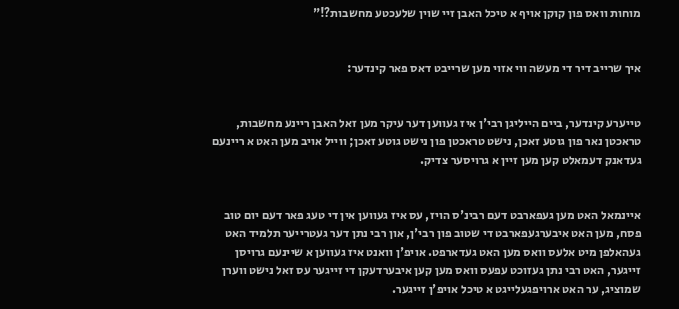מוחות וואס פון קוקן אויף א טיכל האבן זיי שוין שלעכטע מחשבות?!"


איך שרייב דיר די מעשה ווי אזוי מען שרייבט דאס פאר קינדער:


טייערע קינדער, ביים הייליגן רבי'ן איז געווען דער עיקר מען זאל האבן ריינע מחשבות, טראכטן נאר פון גוטע זאכן, נישט טראכטן פון נישט גוטע זאכן; ווייל אויב מען האט א ריינעם געדאנק דעמאלט קען מען זיין א גרויסער צדיק.


איינמאל האט מען געפארבט דעם רבינ'ס הויז, עס איז געווען אין די טעג פאר דעם יום טוב פסח, מען האט איבערגעפארבט די שטוב פון רבי'ן, און רבי נתן דער געטרייער תלמיד האט געהאלפן מיט אלעס וואס מען האט געדארפט. אויפ'ן וואנט איז געווען א שיינעם גרויסן זייגער, האט רבי נתן געזוכט עפעס וואס מען קען איבערדעקן די זייגער עס זאל נישט ווערן שמוציג, ער האט ארויפגעלייגט א טיכל אויפ'ן זייגער.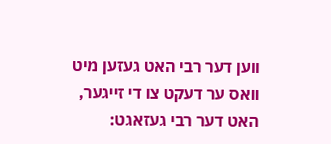ווען דער רבי האט געזען מיט וואס ער דעקט צו די זייגער, האט דער רבי געזאגט: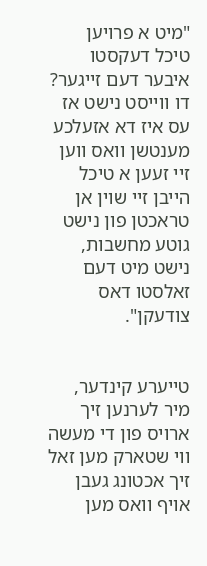"מיט א פרויען טיכל דעקסטו איבער דעם זייגער? דו ווייסט נישט אז עס איז דא אזעלכע מענטשן וואס ווען זיי זעען א טיכל הייבן זיי שוין אן טראכטן פון נישט גוטע מחשבות, נישט מיט דעם זאלסטו דאס צודעקן".


טייערע קינדער, מיר לערנען זיך ארויס פון די מעשה ווי שטארק מען זאל זיך אכטונג געבן אויף וואס מען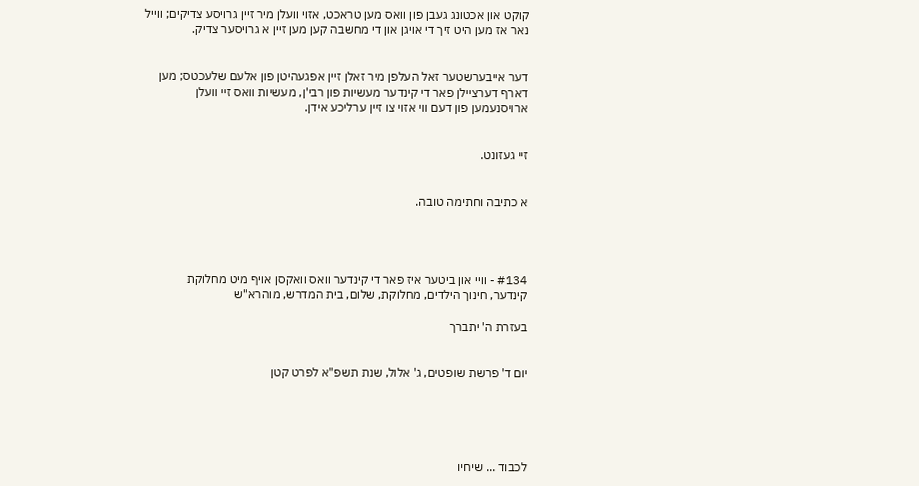קוקט און אכטונג געבן פון וואס מען טראכט, אזוי וועלן מיר זיין גרויסע צדיקים; ווייל נאר אז מען היט זיך די אויגן און די מחשבה קען מען זיין א גרויסער צדיק.


דער אייבערשטער זאל העלפן מיר זאלן זיין אפגעהיטן פון אלעם שלעכטס; מען דארף דערציילן פאר די קינדער מעשיות פון רבי'ן, מעשיות וואס זיי וועלן ארויסנעמען פון דעם ווי אזוי צו זיין ערליכע אידן.


זיי געזונט.


א כתיבה וחתימה טובה.




#134 - וויי און ביטער איז פאר די קינדער וואס וואקסן אויף מיט מחלוקת
קינדער, חינוך הילדים, מחלוקת, שלום, בית המדרש, מוהרא"ש

בעזרת ה' יתברך


יום ד' פרשת שופטים, ג' אלול, שנת תשפ"א לפרט קטן





לכבוד ... שיחיו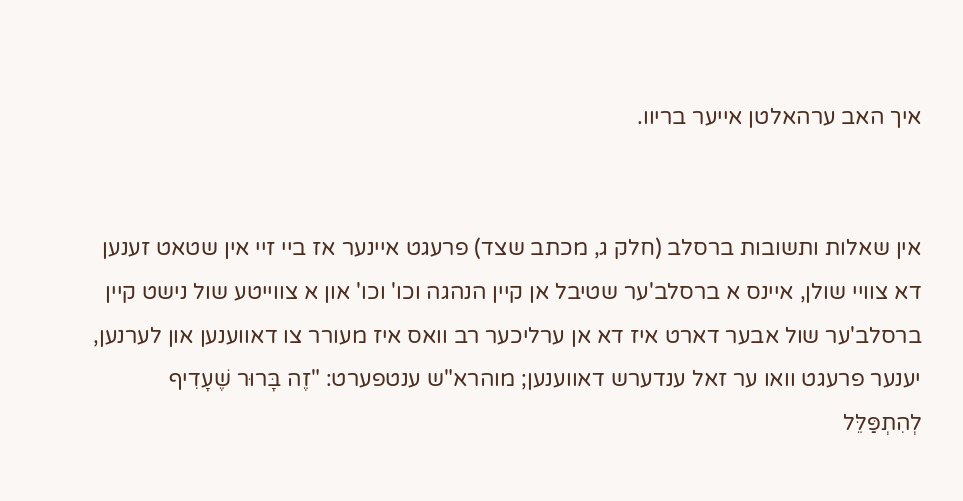איך האב ערהאלטן אייער בריוו.


אין שאלות ותשובות ברסלב (חלק ג, מכתב שצד) פרעגט איינער אז ביי זיי אין שטאט זענען דא צוויי שולן, איינס א ברסלב'ער שטיבל אן קיין הנהגה וכו' וכו' און א צווייטע שול נישט קיין ברסלב'ער שול אבער דארט איז דא אן ערליכער רב וואס איז מעורר צו דאווענען און לערנען, יענער פרעגט וואו ער זאל ענדערש דאווענען; מוהרא"ש ענטפערט: "זֶה בָּרוּר שֶׁעָדִיף לְהִתְפַּלֵּל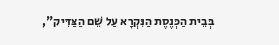בְּבֵית הַכְּנֶסֶת הַנִּקְרָא עַל שֵׁם הַצַּדִּיק",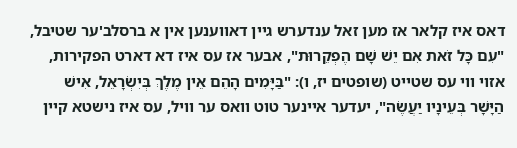דאס איז קלאר אז מען זאל ענדערש גיין דאווענען אין א ברסלב'ער שטיבל, "עִם כָּל זֹאת אִם יֵשׁ שָׁם הֶפְקֵרוּת", אבער אז עס איז דא דארט הפקירות, אזוי ווי עס שטייט (שופטים יז, ו): "בַּיָּמִים הָהֵם אֵין מֶלֶךְ בְּיִשְׂרָאֵל, אִישׁ הַיָּשָׁר בְּעֵינָיו יַעֲשֶׂה", יעדער איינער טוט וואס ער וויל, עס איז נישטא קיין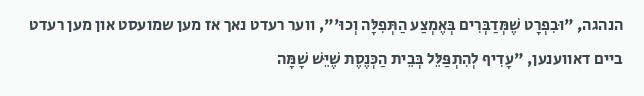הנהגה, "וּבִפְרָט שֶׁמְּדַבְּרִים בְּאֶמְצַע הַתְּפִלָּה וְכוּ'", ווער רעדט נאך אז מען שמועסט און מען רעדט ביים דאווענען, "עָדִיף לְהִתְפַּלֵּל בְּבֵית הַכְּנֶסֶת שֶׁיֵּשׁ שָׁמָּה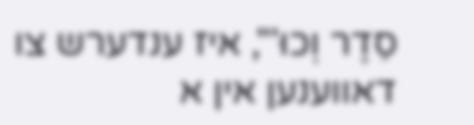סֵדֶר וְכוּ'", איז ענדערש צו דאווענען אין א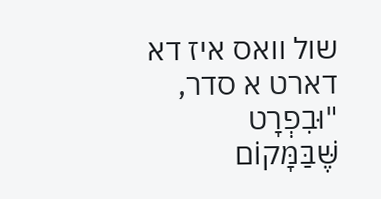שול וואס איז דא דארט א סדר, "וּבִפְרָט שֶּׁבַּמָּקוֹם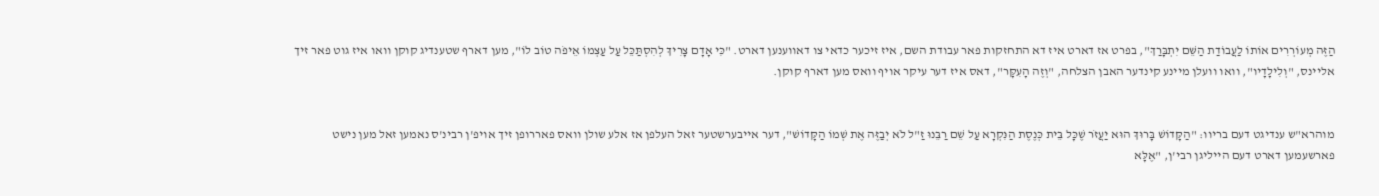הַזֶּה מְעוֹרְרִים אוֹתוֹ לַעֲבוֹדַת הַשֵּׁם יִתְבָּרַךְ", בפרט אז דארט איז דא התחזקות פאר עבודת השם, איז זיכער כדאי צו דאווענען דארט. "כִּי אָדָם צָרִיךְ לְהִסְתַּכֵּל עַל עַצְמוֹ אֵיפֹה טוֹב לוֹ", מען דארף שטענדיג קוקן וואו איז גוט פאר זיך אליינס, "וְלִילָדָיו", וואו וועלן מיינע קינדער האבן הצלחה, "וְזֶה הָעִקָּר", דאס איז דער עיקר אויף וואס מען דארף קוקן.


מוהרא"ש ענדיגט דעם בריוו: "הַקָּדוֹשׁ בָּרוּךְ הוּא יַעֲזֹר שֶׁכָּל בֵּית כְּנֶסֶת הַנִּקְרָא עַל שֵׁם רַבֵּנוּ זַ"ל לֹא יְבַזֶּה אֶת שְׁמוֹ הַקָּדוֹשׁ", דער אייבערשטער זאל העלפן אז אלע שולן וואס פאררופן זיך אויפ'ן רבינ'ס נאמען זאל מען נישט פארשעמען דארט דעם הייליגן רבי'ן, "אֶלָּא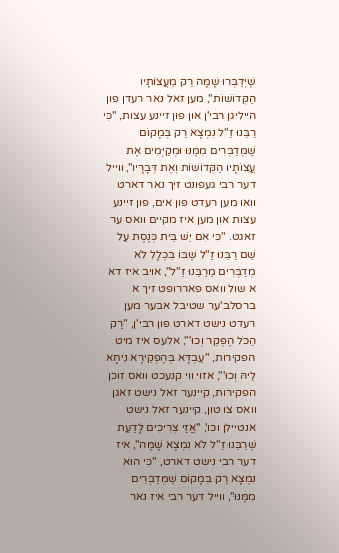שֶׁיְּדַבְּרוּ שָׁמָּה רַק מֵעֲצוֹתָיו הַקְּדוֹשׁוֹת", מען זאל נאר רעדן פון הייליגן רבי'ן און פון זיינע עצות, "כִּי רַבֵּנוּ זַ"ל נִמְצָא רַק בְּמָקוֹם שֶׁמְּדַבְּרִים מִמֶּנּוּ וּמְקַיְּמִים אֶת עֲצוֹתָיו הַקְּדוֹשׁוֹת וְאֶת דְּבָרָיו", ווייל דער רבי געפונט זיך נאר דארט וואו מען רעדט פון אים, פון זיינע עצות און מען איז מקיים וואס ער זאגט. "כִּי אִם יֵשׁ בֵּית כְּנֶסֶת עַל שֵׁם רַבֵּנוּ זַ"ל שֶׁבּוֹ בִּכְלָל לֹא מְדַבְּרִים מֵרַבֵּנוּ זַ"ל", אויב איז דא א שול וואס פאררופט זיך א ברסלב'ער שטיבל אבער מען רעדט נישט דארט פון רבי'ן, "רַק הַכֹּל הֶפְקֵר וְכוּ'", אלעס איז מיט הפקירות, "עַבְדָּא בְּהֶפְקֵירָא נִיחָא לֵיהּ וְכוּ'", אזוי ווי קנעכט וואס זוכן הפקירות, קיינער זאל נישט זאגן וואס צו טון, קיינער זאל נישט אנטיילן וכו', "אֲזַי צְרִיכִים לָדַעַת שֶׁרַבֵּנוּ זַ"ל לֹא נִמְצָא שָׁמָּה", איז דער רבי נישט דארט, "כִּי הוּא נִמְצָא רַק בְּמָקוֹם שֶׁמְּדַבְּרִים מִמֶּנּוּ", ווייל דער רבי איז נאר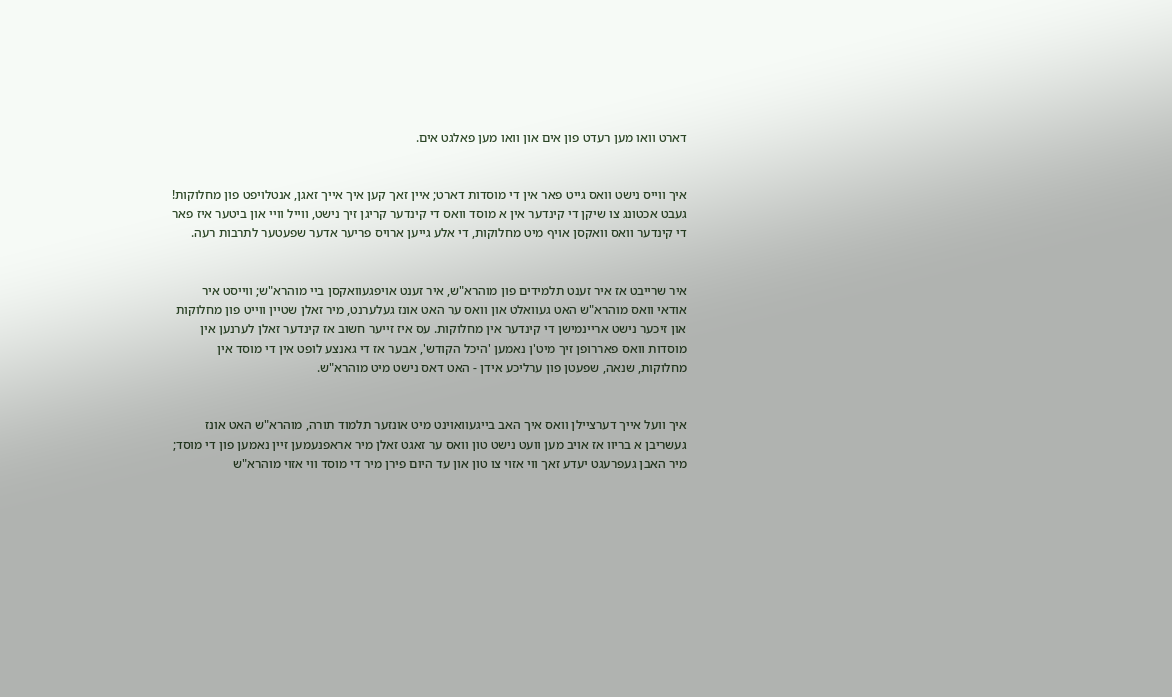דארט וואו מען רעדט פון אים און וואו מען פאלגט אים.


איך ווייס נישט וואס גייט פאר אין די מוסדות דארט; איין זאך קען איך אייך זאגן, אנטלויפט פון מחלוקות! געבט אכטונג צו שיקן די קינדער אין א מוסד וואס די קינדער קריגן זיך נישט, ווייל וויי און ביטער איז פאר די קינדער וואס וואקסן אויף מיט מחלוקות, די אלע גייען ארויס פריער אדער שפעטער לתרבות רעה.


איר שרייבט אז איר זענט תלמידים פון מוהרא"ש, איר זענט אויפגעוואקסן ביי מוהרא"ש; ווייסט איר אודאי וואס מוהרא"ש האט געוואלט און וואס ער האט אונז געלערנט, מיר זאלן שטיין ווייט פון מחלוקות און זיכער נישט אריינמישן די קינדער אין מחלוקות. עס איז זייער חשוב אז קינדער זאלן לערנען אין מוסדות וואס פאררופן זיך מיט'ן נאמען 'היכל הקודש', אבער אז די גאנצע לופט אין די מוסד אין מחלוקות, שנאה, שפעטן פון ערליכע אידן - האט דאס נישט מיט מוהרא"ש.


איך וועל אייך דערציילן וואס איך האב בייגעוואוינט מיט אונזער תלמוד תורה, מוהרא"ש האט אונז געשריבן א בריוו אז אויב מען וועט נישט טון וואס ער זאגט זאלן מיר אראפנעמען זיין נאמען פון די מוסד; מיר האבן געפרעגט יעדע זאך ווי אזוי צו טון און עד היום פירן מיר די מוסד ווי אזוי מוהרא"ש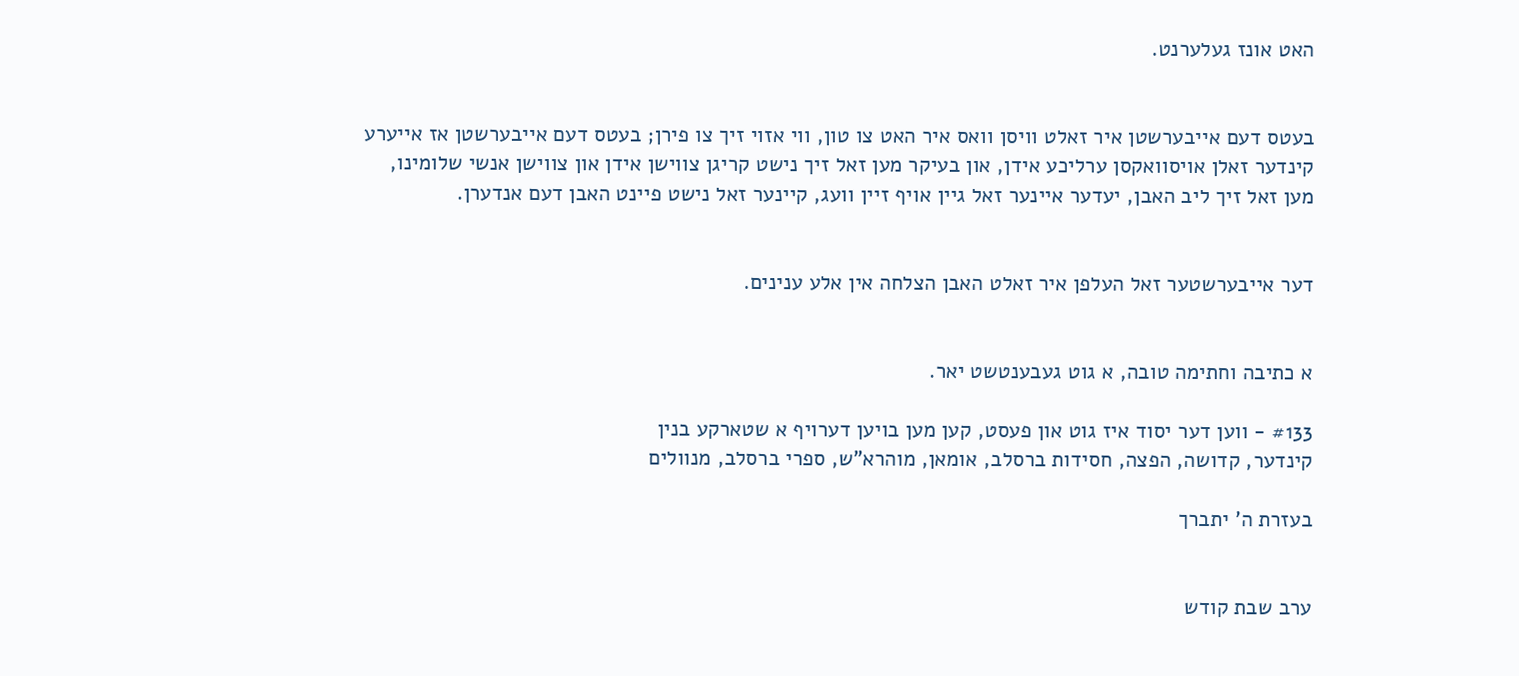האט אונז געלערנט.


בעטס דעם אייבערשטן איר זאלט וויסן וואס איר האט צו טון, ווי אזוי זיך צו פירן; בעטס דעם אייבערשטן אז אייערע קינדער זאלן אויסוואקסן ערליכע אידן, און בעיקר מען זאל זיך נישט קריגן צווישן אידן און צווישן אנשי שלומינו, מען זאל זיך ליב האבן, יעדער איינער זאל גיין אויף זיין וועג, קיינער זאל נישט פיינט האבן דעם אנדערן.


דער אייבערשטער זאל העלפן איר זאלט האבן הצלחה אין אלע ענינים.


א כתיבה וחתימה טובה, א גוט געבענטשט יאר.

#133 - ווען דער יסוד איז גוט און פעסט, קען מען בויען דערויף א שטארקע בנין
קינדער, קדושה, הפצה, חסידות ברסלב, אומאן, מוהרא"ש, ספרי ברסלב, מנוולים

בעזרת ה' יתברך


ערב שבת קודש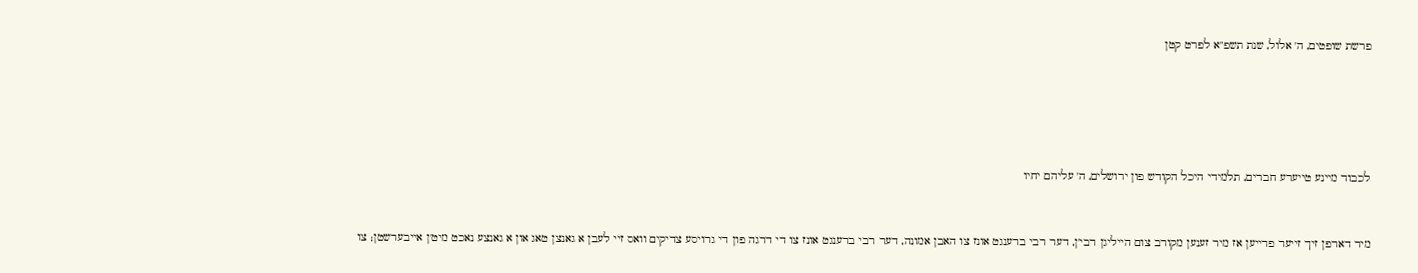פרשת שופטים, ה' אלול, שנת תשפ"א לפרט קטן





לכבוד מיינע טייערע חברים, תלמידי היכל הקודש פון ירושלים, ה' עליהם יחיו


מיר דארפן זיך זייער פרייען אז מיר זענען מקורב צום הייליגן רבי'ן, דער רבי ברענגט אונז צו האבן אמונה, דער רבי ברענגט אונז צו די דרגה פון די גרויסע צדיקים וואס זיי לעבן א גאנצן טאג און א גאנצע נאכט מיט'ן אייבערשטן; צו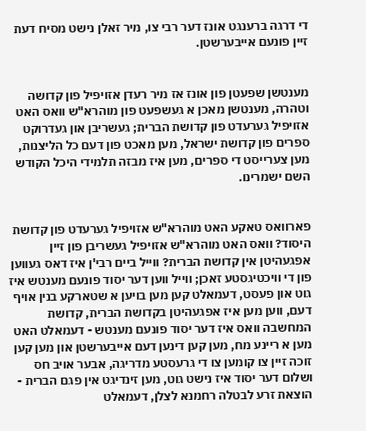די דרגה ברענגט אונז דער רבי צו, מיר זאלן נישט מסיח דעת זיין פונעם אייבערשטן.


מענטשן שפעטן פון אונז אז מיר רעדן אזויפיל פון קדושה וטהרה, מענטשן מאכן א געשפעט פון מוהרא"ש וואס האט אזויפיל גערעדט פון קדושת הברית; געשריבן און געדרוקט ספרים פון קדושת ישראל, מען מאכט פון דעם כל הליצנות, מען צערייסט די ספרים, מען איז מבזה תלמידי היכל הקודש השם ישמרינו.


פארוואס טאקע האט מוהרא"ש אזויפיל גערעדט פון קדושת היסוד? וואס האט מוהרא"ש אזויפיל געשריבן פון זיין אפגעהיטן אין קדושת הברית? ווייל ביים רבי'ן איז דאס געווען פון די וויכטיגסטע זאכן; ווייל ווען דער יסוד פונעם מענטש איז גוט און פעסט, דעמאלט קען מען בויען א שטארקע בנין אויף דעם, ווען מען איז אפגעהיטן בקדושת הברית, קדושת המחשבה וואס איז דער יסוד פונעם מענטש - דעמאלט האט מען א ריינע מח, מען קען דינען דעם אייבערשטן און מען קען זוכה זיין צו קומען צו די גרעסטע מדריגה, אבער אויב חס ושלום דער יסוד איז נישט גוט, מען זינדיגט אין פגם הברית - הוצאת זרע לבטלה רחמנא לצלן, דעמאלט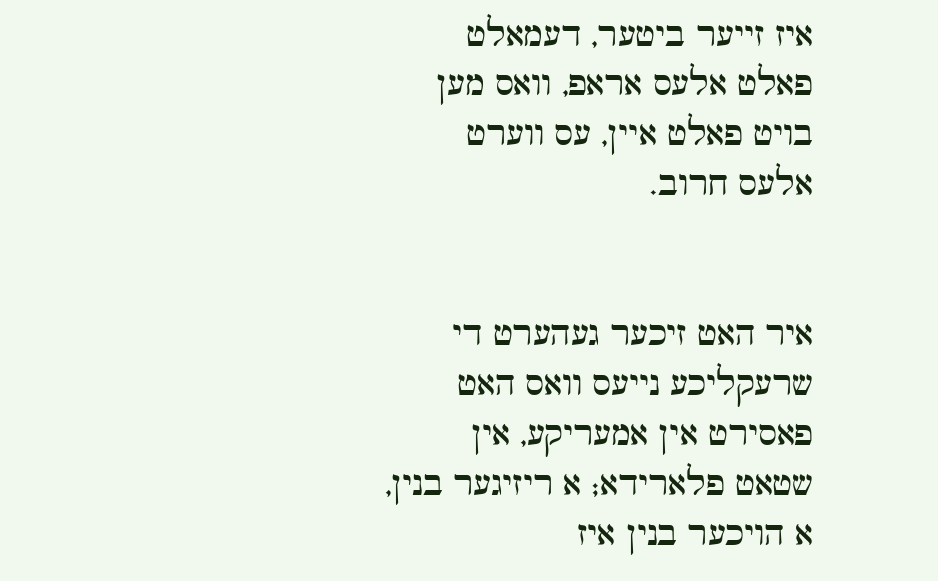איז זייער ביטער, דעמאלט פאלט אלעס אראפ, וואס מען בויט פאלט איין, עס ווערט אלעס חרוב.


איר האט זיכער געהערט די שרעקליכע נייעס וואס האט פאסירט אין אמעריקע, אין שטאט פלארידא; א ריזיגער בנין, א הויכער בנין איז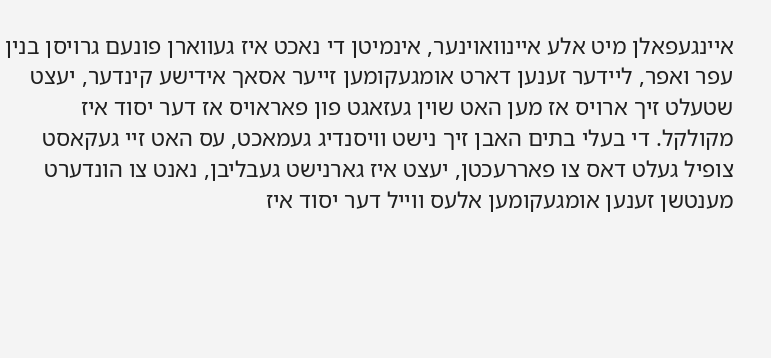איינגעפאלן מיט אלע איינוואוינער, אינמיטן די נאכט איז געווארן פונעם גרויסן בנין עפר ואפר, ליידער זענען דארט אומגעקומען זייער אסאך אידישע קינדער, יעצט שטעלט זיך ארויס אז מען האט שוין געזאגט פון פאראויס אז דער יסוד איז מקולקל. די בעלי בתים האבן זיך נישט וויסנדיג געמאכט, עס האט זיי געקאסט צופיל געלט דאס צו פאררעכטן, יעצט איז גארנישט געבליבן, נאנט צו הונדערט מענטשן זענען אומגעקומען אלעס ווייל דער יסוד איז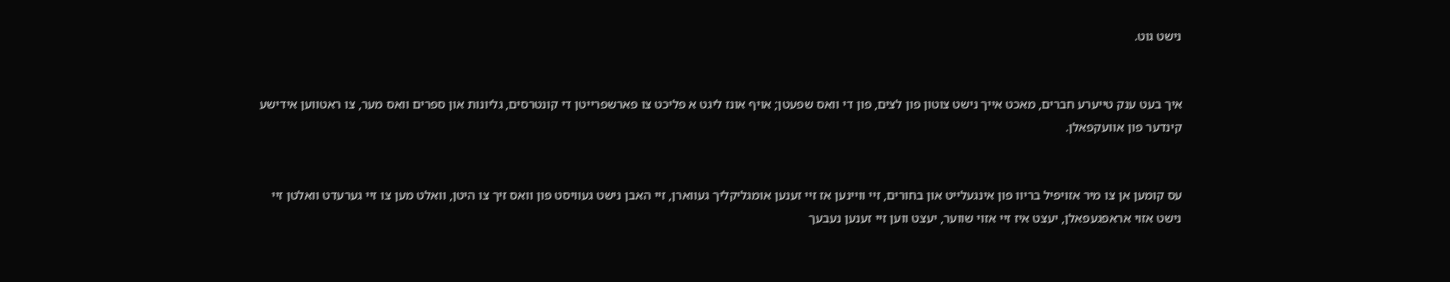נישט גוט.


איך בעט ענק טייערע חברים, מאכט אייך נישט צוטון פון לצים, פון די וואס שפעטן; אויף אונז ליגט א פליכט צו פארשפרייטן די קונטרסים, גליונות און ספרים וואס מער, צו ראטווען אידישע קינדער פון אוועקפאלן.


עס קומען אן צו מיר אזויפיל בריוו פון אינגעלייט און בחורים, זיי וויינען אז זיי זענען אומגליקליך געווארן, זיי האבן נישט געוויסט פון וואס זיך צו היטן, וואלט מען צו זיי גערעדט וואלטן זיי נישט אזוי אראפגעפאלן, יעצט איז זיי אזוי שווער, יעצט ווען זיי זענען נעבעך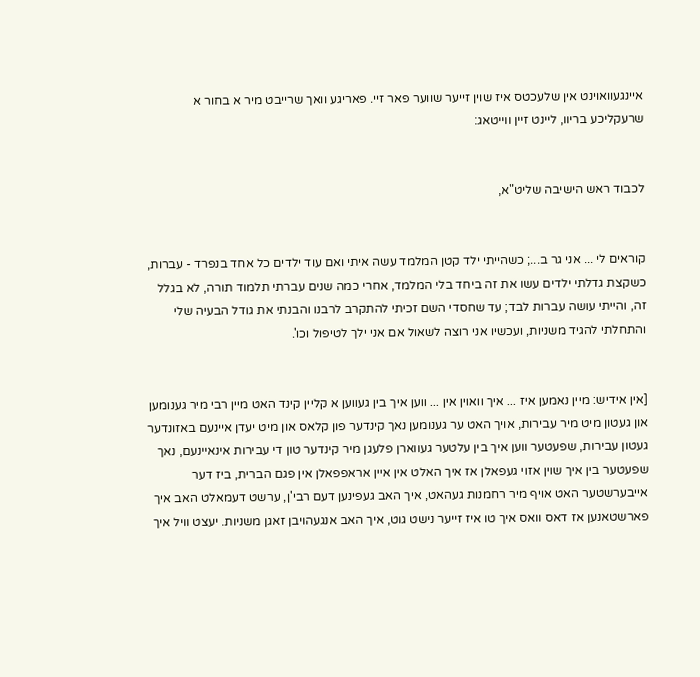איינגעוואוינט אין שלעכטס איז שוין זייער שווער פאר זיי. פאריגע וואך שרייבט מיר א בחור א שרעקליכע בריוו, ליינט זיין ווייטאג:


לכבוד ראש הישיבה שליט"א,


קוראים לי ... אני גר ב...; כשהייתי ילד קטן המלמד עשה איתי ואם עוד ילדים כל אחד בנפרד - עברות, כשקצת גדלתי ילדים עשו את זה ביחד בלי המלמד, אחרי כמה שנים עברתי תלמוד תורה, לא בגלל זה, והייתי עושה עברות לבד; עד שחסדי השם זכיתי להתקרב לרבנו והבנתי את גודל הבעיה שלי והתחלתי להגיד משניות, ועכשיו אני רוצה לשאול אם אני ילך לטיפול וכו'.


[אין אידיש: מיין נאמען איז ... איך וואוין אין ... ווען איך בין געווען א קליין קינד האט מיין רבי מיר גענומען און געטון מיט מיר עבירות, אויך האט ער גענומען נאך קינדער פון קלאס און מיט יעדן איינעם באזונדער געטון עבירות, שפעטער ווען איך בין עלטער געווארן פלעגן מיר קינדער טון די עבירות אינאיינעם, נאך שפעטער בין איך שוין אזוי געפאלן אז איך האלט אין איין אראפפאלן אין פגם הברית, ביז דער אייבערשטער האט אויף מיר רחמנות געהאט, איך האב געפינען דעם רבי'ן, ערשט דעמאלט האב איך פארשטאנען אז דאס וואס איך טו איז זייער נישט גוט, איך האב אנגעהויבן זאגן משניות. יעצט וויל איך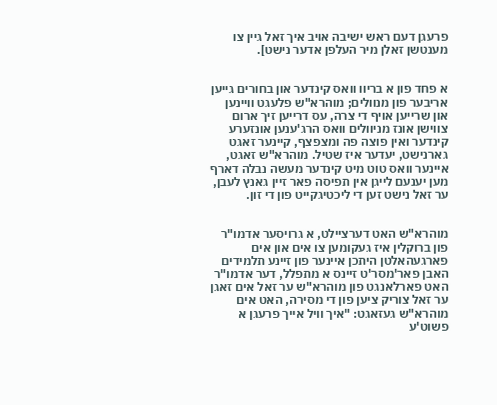פרעגן דעם ראש ישיבה אויב איך זאל גיין צו מענטשן זאלן מיר העלפן אדער נישט].


א פחד פון א בריוו וואס קינדער און בחורים גייען אריבער פון מנוולים; מוהרא"ש פלעגט וויינען און שרייען אויף די צרה, עס דרייען זיך ארום צווישן אונז מניוולים וואס הרג'ענען אונזערע קינדער ואין פוצה פה ומצפצף, קיינער זאגט גארנישט, יעדער איז שטיל. מוהרא"ש זאגט, איינער וואס טוט מיט קינדער מעשה נבלה דארף מען יענעם לייגן אין תפיסה פאר זיין גאנץ לעבן, ער זאל נישט זען די ליכטיגקייט פון די זון.


מוהרא"ש האט דערציילט, א גרויסער אדמו"ר פון ברוקלין איז געקומען צו אים און אים פארגעהאלטן היתכן איינער פון זיינע תלמידים האבן פאר'מסר'ט זיינס א מתפלל, דער אדמו"ר האט פארלאנגט פון מוהרא"ש ער זאל אים זאגן ער זאל צוריק ציען פון די מסירה, האט אים מוהרא"ש געזאגט: "איך וויל אייך פרעגן א פשוט'ע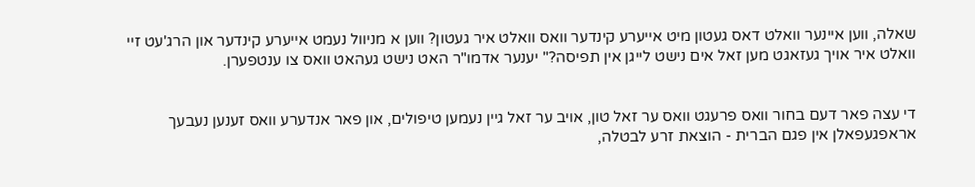שאלה, ווען איינער וואלט דאס געטון מיט אייערע קינדער וואס וואלט איר געטון? ווען א מניוול נעמט אייערע קינדער און הרג'עט זיי וואלט איר אויך געזאגט מען זאל אים נישט לייגן אין תפיסה?" יענער אדמו"ר האט נישט געהאט וואס צו ענטפערן.


די עצה פאר דעם בחור וואס פרעגט וואס ער זאל טון, אויב ער זאל גיין נעמען טיפולים, און פאר אנדערע וואס זענען נעבעך אראפגעפאלן אין פגם הברית - הוצאת זרע לבטלה,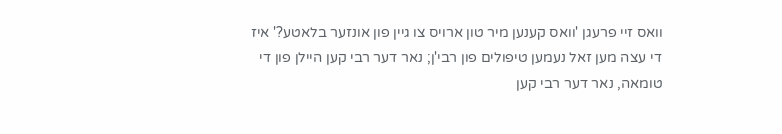וואס זיי פרעגן 'וואס קענען מיר טון ארויס צו גיין פון אונזער בלאטע?' איז די עצה מען זאל נעמען טיפולים פון רבי'ן; נאר דער רבי קען היילן פון די טומאה, נאר דער רבי קען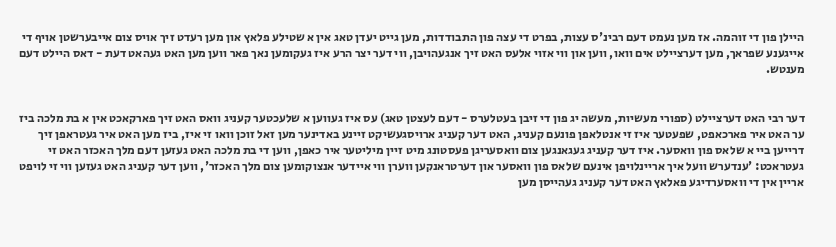היילן פון די זוהמה. אז מען נעמט דעם רבינ'ס עצות, בפרט די עצה פון התבודדות, מען גייט יעדן טאג אין א שטילע פלאץ און מען רעדט זיך אויס צום אייבערשטן אויף די אייגענע שפראך, מען דערציילט אים וואו, ווען און ווי אזוי אלעס האט זיך אנגעהויבן, ווי דער יצר הרע איז געקומען נאך פאר ווען מען האט געהאט דעת - דאס היילט דעם מענטש.


דער רבי האט דערציילט (ספורי מעשיות, מעשה יג פון די זיבן בעטלערס - דעם לעצטן טאג) עס איז געווען א שלעכטער קעניג וואס האט זיך פארקאכט אין א בת מלכה ביז ער האט איר פארכאפט, שפעטער איז זי אנטלאפן פונעם קעניג, האט דער קעניג ארויסגעשיקט זיינע באדינער מען זאל זוכן וואו זי איז, ביז מען האט איר געטראפן זיך דרייען ביי א שלאס פון וואסער. איז דער קעניג געגאנגען צום וואסעריגן פעסטונג מיט זיין מיליטער איר כאפן, ווען די בת מלכה האט געזען דעם מלך האכזר האט זי געטראכט: 'ענדערש וועל איך אריינלויפן אינעם שלאס פון וואסער און דערטראנקען ווערן ווי איידער אנצוקומען צום מלך האכזר', ווען דער קעניג האט געזען ווי זי לויפט אריין אין די וואסערדיגע פאלאץ האט דער קעניג געהייסן מען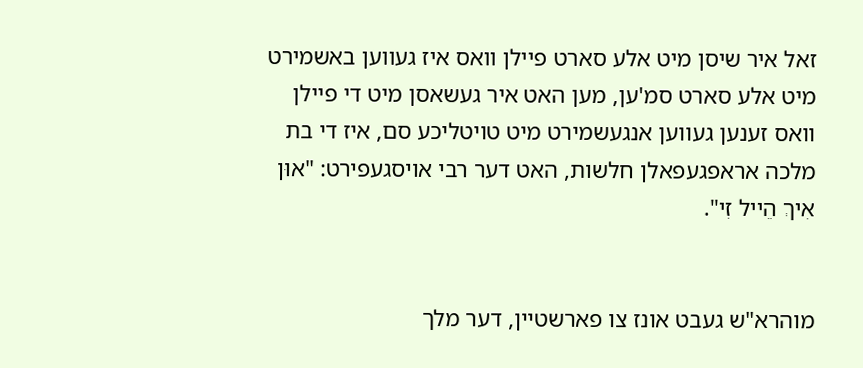זאל איר שיסן מיט אלע סארט פיילן וואס איז געווען באשמירט מיט אלע סארט סמ'ען, מען האט איר געשאסן מיט די פיילן וואס זענען געווען אנגעשמירט מיט טויטליכע סם, איז די בת מלכה אראפגעפאלן חלשות, האט דער רבי אויסגעפירט: "אוּן אִיךְ הֵייל זִי".


מוהרא"ש געבט אונז צו פארשטיין, דער מלך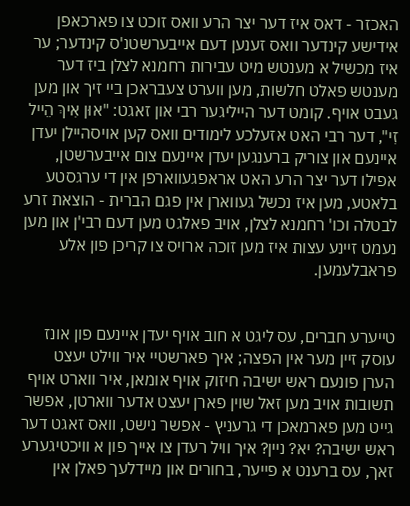האכזר - דאס איז דער יצר הרע וואס זוכט צו פארכאפן אידישע קינדער וואס זענען דעם אייבערשטנ'ס קינדער; ער איז מכשיל א מענטש מיט עבירות רחמנא לצלן ביז דער מענטש פאלט חלשות, מען ווערט צעבראכן ביי זיך און מען געבט אויף. קומט דער הייליגער רבי און זאגט: "אוּן אִיךְ הֵייל זִי", דער רבי האט אזעלכע לימודים וואס קען אויסהיילן יעדן איינעם און צוריק ברענגען יעדן איינעם צום אייבערשטן, אפילו דער יצר הרע האט אראפגעווארפן אין די ערגסטע בלאטע, מען איז נכשל געווארן אין פגם הברית - הוצאת זרע לבטלה וכו' רחמנא לצלן, אויב פאלגט מען דעם רבי'ן און מען נעמט זיינע עצות איז מען זוכה ארויס צו קריכן פון אלע פראבלעמען.


טייערע חברים, עס ליגט א חוב אויף יעדן איינעם פון אונז עוסק זיין מער אין הפצה; איך פארשטיי איר ווילט יעצט הערן פונעם ראש ישיבה חיזוק אויף אומאן, איר ווארט אויף תשובות אויב מען זאל שוין פארן יעצט אדער ווארטן, אפשר גייט מען פארמאכן די גרעניץ - אפשר נישט, וואס זאגט דער ראש ישיבה? יא? ניין? איך וויל רעדן צו אייך פון א וויכטיגערע זאך, עס ברענט א פייער, בחורים און מיידלעך פאלן אין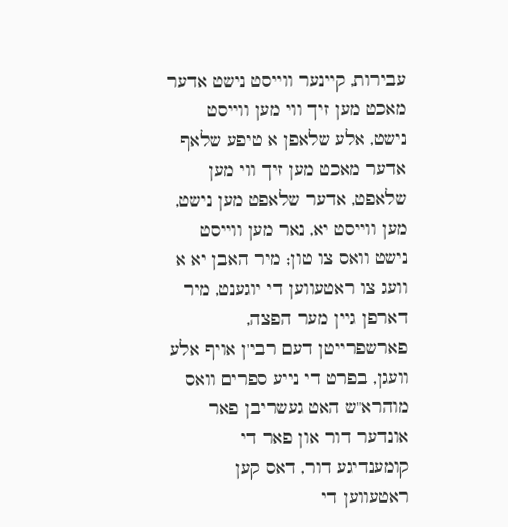עבירות, קיינער ווייסט נישט אדער מאכט מען זיך ווי מען ווייסט נישט, אלע שלאפן א טיפע שלאף אדער מאכט מען זיך ווי מען שלאפט, אדער שלאפט מען נישט, מען ווייסט יא, נאר מען ווייסט נישט וואס צו טון; מיר האבן יא א וועג צו ראטעווען די יוגענט, מיר דארפן גיין מער הפצה, פארשפרייטן דעם רבי'ן אויף אלע וועגן, בפרט די נייע ספרים וואס מוהרא"ש האט געשריבן פאר אונדער דור און פאר די קומענדיגע דור, דאס קען ראטעווען די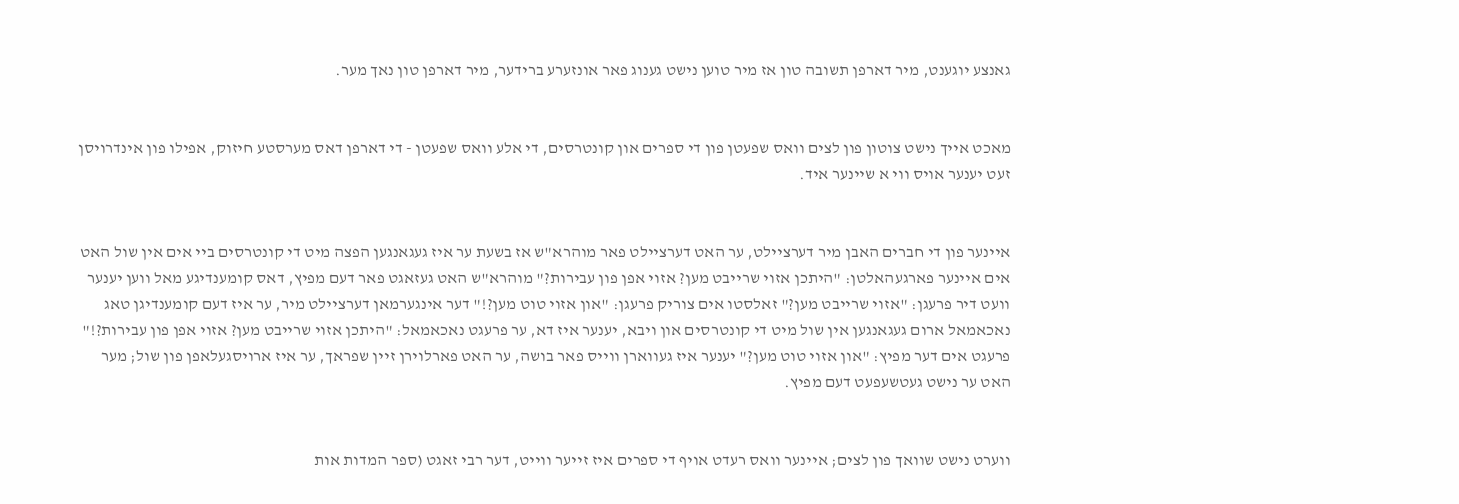גאנצע יוגענט, מיר דארפן תשובה טון אז מיר טוען נישט גענוג פאר אונזערע ברידער, מיר דארפן טון נאך מער.


מאכט אייך נישט צוטון פון לצים וואס שפעטן פון די ספרים און קונטרסים, די אלע וואס שפעטן - די דארפן דאס מערסטע חיזוק, אפילו פון אינדרויסן זעט יענער אויס ווי א שיינער איד.


איינער פון די חברים האבן מיר דערציילט, ער האט דערציילט פאר מוהרא"ש אז בשעת ער איז געגאנגען הפצה מיט די קונטרסים ביי אים אין שול האט אים איינער פארגעהאלטן: "היתכן אזוי שרייבט מען? אזוי אפן פון עבירות?" מוהרא"ש האט געזאגט פאר דעם מפיץ, דאס קומענדיגע מאל ווען יענער וועט דיר פרעגן: "אזוי שרייבט מען?" זאלסטו אים צוריק פרעגן: "און אזוי טוט מען?!" דער אינגערמאן דערציילט מיר, ער איז דעם קומענדיגן טאג נאכאמאל ארום געגאנגען אין שול מיט די קונטרסים און ויבא, יענער איז דא, ער פרעגט נאכאמאל: "היתכן אזוי שרייבט מען? אזוי אפן פון עבירות?!" פרעגט אים דער מפיץ: "און אזוי טוט מען?" יענער איז געווארן ווייס פאר בושה, ער האט פארלוירן זיין שפראך, ער איז ארויסגעלאפן פון שול; מער האט ער נישט געטשעפעט דעם מפיץ.


ווערט נישט שוואך פון לצים; איינער וואס רעדט אויף די ספרים איז זייער ווייט, דער רבי זאגט (ספר המדות אות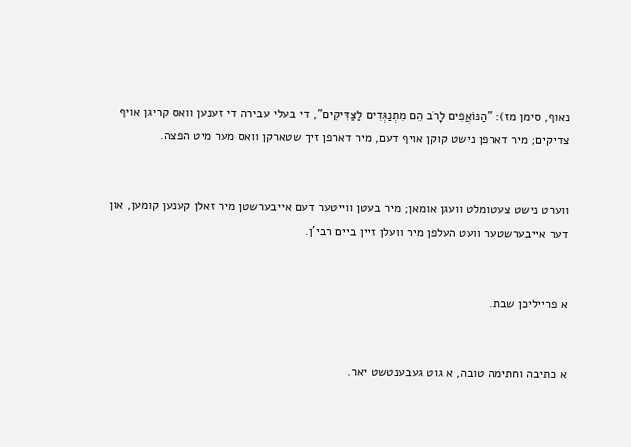נאוף, סימן מז): "הַנּוֹאֲפִים לָרֹב הֵם מִתְנַגְּדִים לַצַּדִּיקִים", די בעלי עבירה די זענען וואס קריגן אויף צדיקים; מיר דארפן נישט קוקן אויף דעם, מיר דארפן זיך שטארקן וואס מער מיט הפצה.


ווערט נישט צעטומלט וועגן אומאן; מיר בעטן ווייטער דעם אייבערשטן מיר זאלן קענען קומען, און דער אייבערשטער וועט העלפן מיר וועלן זיין ביים רבי'ן.


א פרייליכן שבת.


א כתיבה וחתימה טובה, א גוט געבענטשט יאר.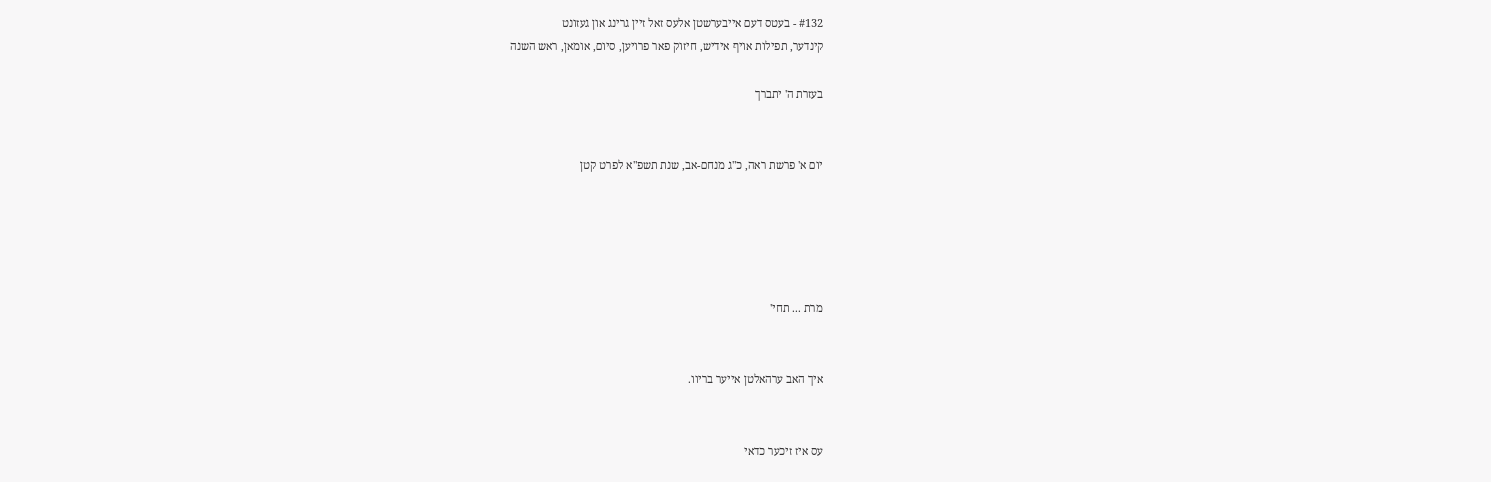#132 - בעטס דעם אייבערשטן אלעס זאל זיין גרינג און געזונט
קינדער, תפילות אויף אידיש, חיזוק פאר פרויען, סיום, אומאן, ראש השנה

בעזרת ה' יתברך


יום א' פרשת ראה, כ"ג מנחם-אב, שנת תשפ"א לפרט קטן





מרת ... תחי'


איך האב ערהאלטן אייער בריוו.


עס איז זיכער כדאי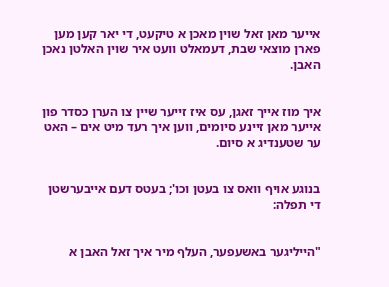אייער מאן זאל שוין מאכן א טיקעט, די יאר קען מען פארן מוצאי שבת, דעמאלט וועט איר שוין האלטן נאכן האבן.


איך מוז אייך זאגן, עס איז זייער שיין צו הערן כסדר פון אייער מאן זיינע סיומים, ווען איך רעד מיט אים – האט ער שטענדיג א סיום.


בנוגע אויף וואס צו בעטן וכו'; בעטס דעם אייבערשטן די תפלה:


"הייליגער באשעפער, העלף מיר איך זאל האבן א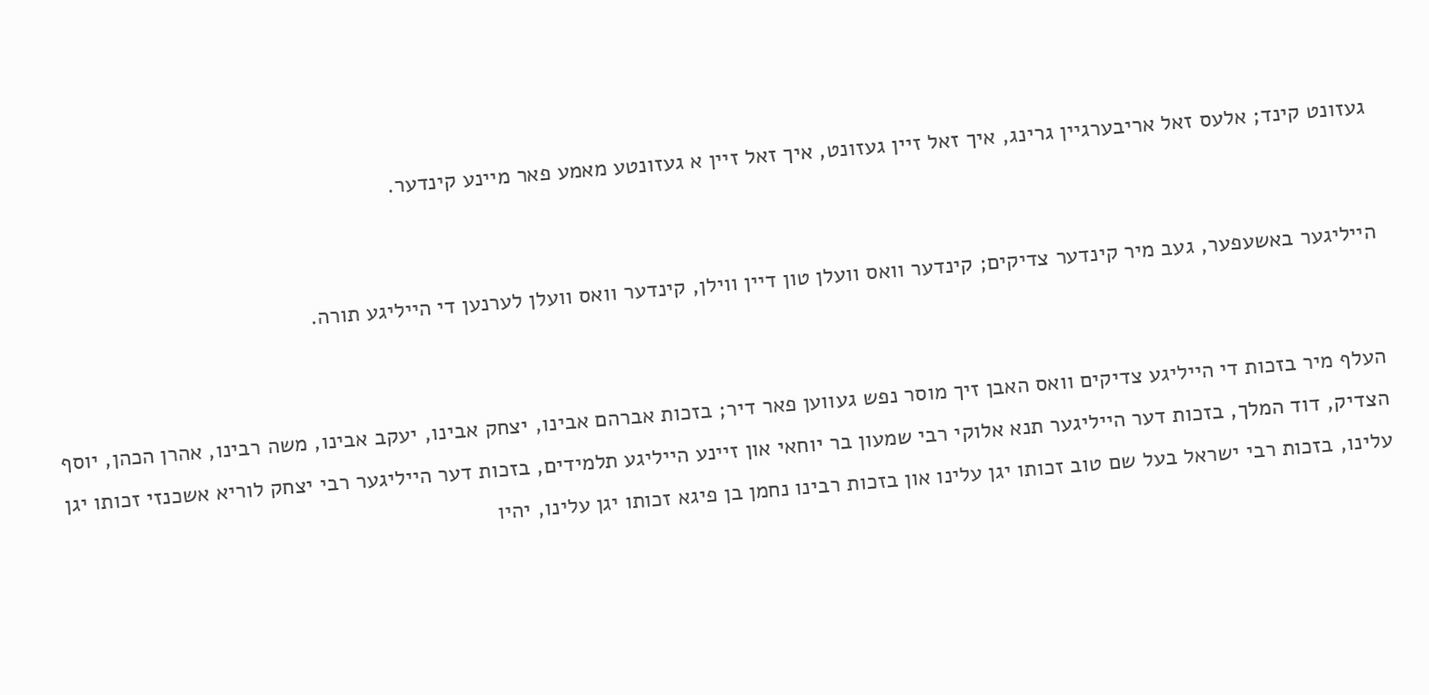געזונט קינד; אלעס זאל אריבערגיין גרינג, איך זאל זיין געזונט, איך זאל זיין א געזונטע מאמע פאר מיינע קינדער.


הייליגער באשעפער, געב מיר קינדער צדיקים; קינדער וואס וועלן טון דיין ווילן, קינדער וואס וועלן לערנען די הייליגע תורה.


העלף מיר בזכות די הייליגע צדיקים וואס האבן זיך מוסר נפש געווען פאר דיר; בזכות אברהם אבינו, יצחק אבינו, יעקב אבינו, משה רבינו, אהרן הכהן, יוסף הצדיק, דוד המלך, בזכות דער הייליגער תנא אלוקי רבי שמעון בר יוחאי און זיינע הייליגע תלמידים, בזכות דער הייליגער רבי יצחק לוריא אשכנזי זכותו יגן עלינו, בזכות רבי ישראל בעל שם טוב זכותו יגן עלינו און בזכות רבינו נחמן בן פיגא זכותו יגן עלינו, יהיו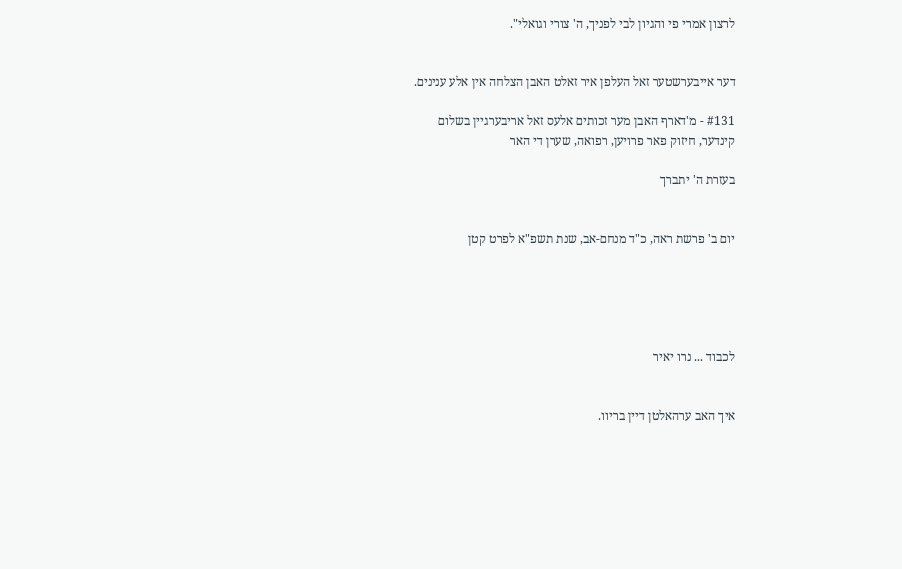לרצון אמרי פי והגיון לבי לפניך, ה' צורי וגואלי".


דער אייבערשטער זאל העלפן איר זאלט האבן הצלחה אין אלע ענינים.

#131 - מ'דארף האבן מער זכותים אלעס זאל אריבערגיין בשלום
קינדער, חיזוק פאר פרויען, רפואה, שערן די האר

בעזרת ה' יתברך


יום ב' פרשת ראה, כ"ד מנחם-אב, שנת תשפ"א לפרט קטן





לכבוד ... נרו יאיר


איך האב ערהאלטן דיין בריוו.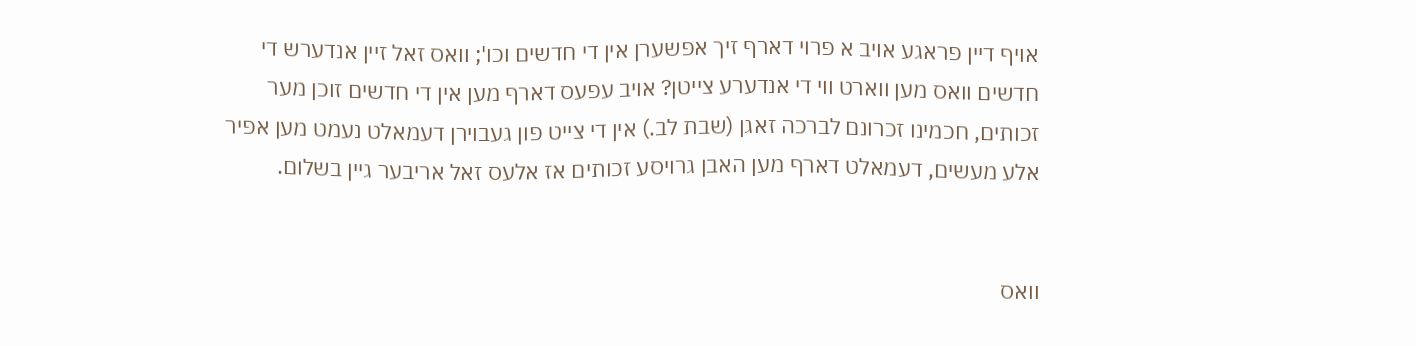אויף דיין פראגע אויב א פרוי דארף זיך אפשערן אין די חדשים וכו'; וואס זאל זיין אנדערש די חדשים וואס מען ווארט ווי די אנדערע צייטן? אויב עפעס דארף מען אין די חדשים זוכן מער זכותים, חכמינו זכרונם לברכה זאגן (שבת לב.) אין די צייט פון געבוירן דעמאלט נעמט מען אפיר אלע מעשים, דעמאלט דארף מען האבן גרויסע זכותים אז אלעס זאל אריבער גיין בשלום.


וואס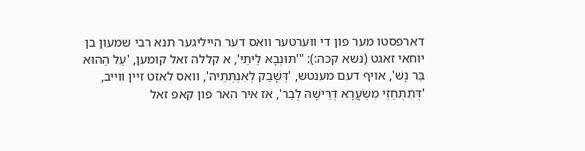דארפסטו מער פון די ווערטער וואס דער הייליגער תנא רבי שמעון בן יוחאי זאגט (נשא קכה:): "'תּוּנְבָא לֵיתֵי', א קללה זאל קומען, 'עַל הַהוּא בַּר נָשׁ', אויף דעם מענטש, 'דְּשָׁבַק לְאִנְתְּתֵיהּ', וואס לאזט זיין ווייב, 'דְּתִתְחַזֵי מִשַׂעֲרָא דְּרֵישָׁה לְבַר', אז איר האר פון קאפ זאל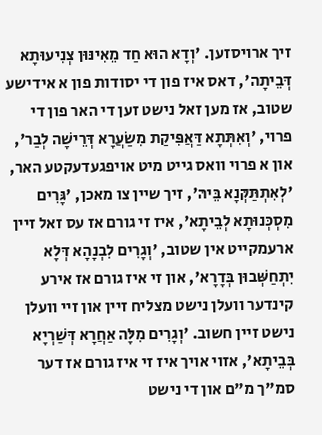זיך ארויסזען. 'וְדָא הוּא חַד מֵאִינּוּן צְנִיעוּתָא דְּבֵיתָה', דאס איז פון די יסודות פון א אידישע שטוב, אז מען זאל נישט זען די האר פון די פרוי, 'וְאִתְּתָא דַּאֲפִּיקַת מִשַׂעֲרָא דְּרֵישָׁה לְבַר', און א פרוי וואס גייט מיט אויפגעדעקטע האר, 'לְאִתְתַּקְּנָא בֵּיהּ', זיך שיין צו מאכן, 'גָּרִים מִסְכְּנוּתָא לְבֵיתָא', איז זי גורם אז עס זאל זיין ארעמקייט אין שטוב, 'וְגָרִים לִבְנָהָא דְּלָא יִתְחַשְּׁבוּן בְּדָרָא', און זי איז גורם אז אירע קינדער וועלן נישט מצליח זיין און זיי וועלן נישט זיין חשוב. 'וְגָרִים מִלָּה אַחֲרָא דְּשַׁרְיָא בְּבֵיתָא', אזוי אויך איז זי איז גורם אז דער סמ"ך מ"ם און די נישט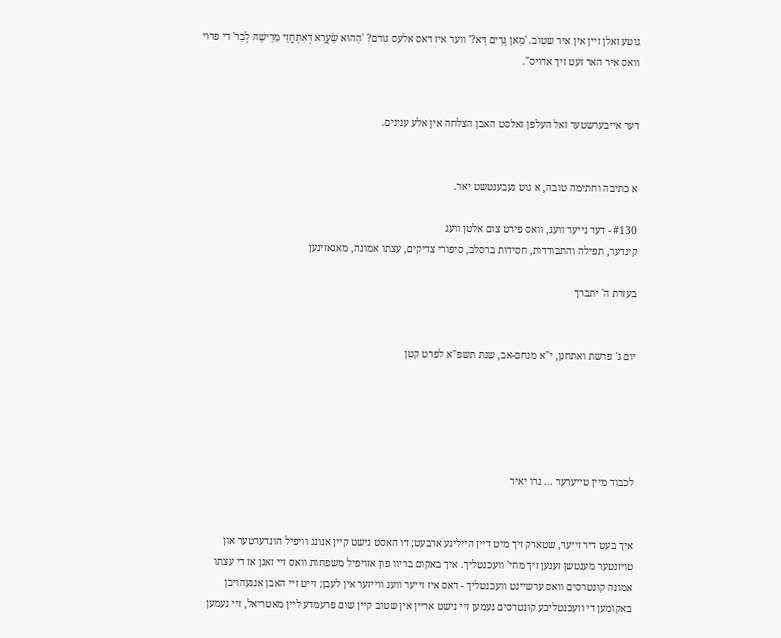גוטע זאלן זיין אין איר שטוב. 'מַאן גָּרִים דָּא?' ווער איז דאס אלעס גורם? 'הַהוּא שַׂעֲרָא דְּאִתְחֲזֵי מֵרֵישָׁהּ לְבַר' די פרוי וואס איר האר זעט זיך ארויס".


דער אייבערשטער זאל העלפן זאלסט האבן הצלחה אין אלע ענינים.


א כתיבה וחתימה טובה, א גוט געבענטשט יאר.

#130 - דער נייער וועג, וואס פירט צום אלטן וועג
קינדער, תפילה והתבודדות, חסידות ברסלב, סיפורי צדיקים, עצתו אמונה, מאגאזינען

בעזרת ה' יתברך


יום ג' פרשת ואתחנן, י"א מנחם-אב, שנת תשפ"א לפרט קטן





לכבוד מיין טייערער ... נרו יאיר


איך בעט דיר זייער, שטארק זיך מיט דיין הייליגע ארבעט; דו האסט נישט קיין אנונג וויפיל הונדערטער און טויזנטער מענטשן זענען זיך מחי' וועכנטליך. איך באקום בריוו פון אזויפיל משפחות וואס זיי זאגן אז די עצתו אמונה קונטרסים וואס ערשיינט וועכנטליך - דאס איז זייער וועג ווייזער אין לעבן; זייט זיי האבן אנגעהויבן באקומען די וועכנטליכע קונטרסים נעמען זיי נישט אריין אין שטוב קיין שום פרעמדע ליין מאטריאל, זיי נעמען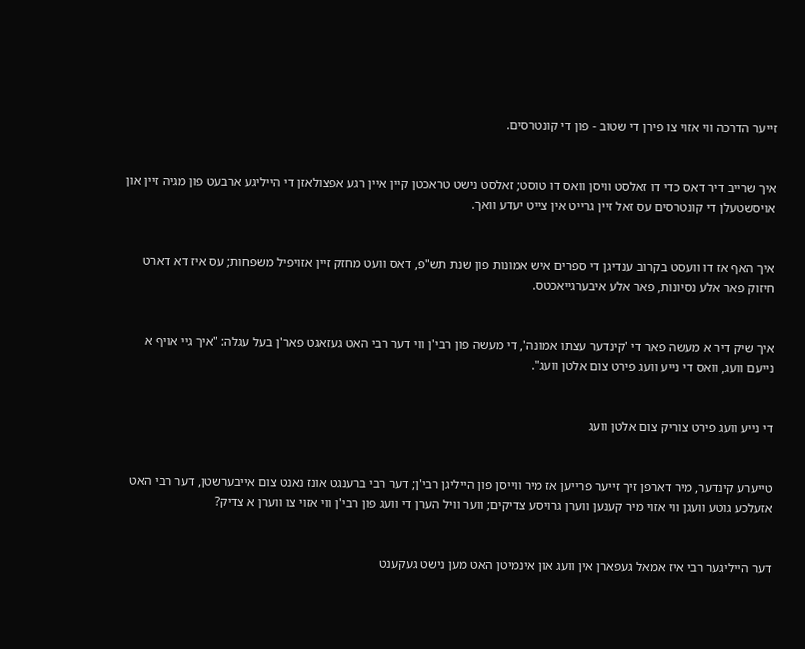זייער הדרכה ווי אזוי צו פירן די שטוב - פון די קונטרסים.


איך שרייב דיר דאס כדי דו זאלסט וויסן וואס דו טוסט; זאלסט נישט טראכטן קיין איין רגע אפצולאזן די הייליגע ארבעט פון מגיה זיין און אויסשטעלן די קונטרסים עס זאל זיין גרייט אין צייט יעדע וואך.


איך האף אז דו וועסט בקרוב ענדיגן די ספרים איש אמונות פון שנת תש"פ, דאס וועט מחזק זיין אזויפיל משפחות; עס איז דא דארט חיזוק פאר אלע נסיונות, פאר אלע איבערגייאכטס.


איך שיק דיר א מעשה פאר די 'קינדער עצתו אמונה', די מעשה פון רבי'ן ווי דער רבי האט געזאגט פאר'ן בעל עגלה: "איך גיי אויף א נייעם וועג, וואס די נייע וועג פירט צום אלטן וועג".


די נייע וועג פירט צוריק צום אלטן וועג


טייערע קינדער, מיר דארפן זיך זייער פרייען אז מיר ווייסן פון הייליגן רבי'ן; דער רבי ברענגט אונז נאנט צום אייבערשטן, דער רבי האט אזעלכע גוטע וועגן ווי אזוי מיר קענען ווערן גרויסע צדיקים; ווער וויל הערן די וועג פון רבי'ן ווי אזוי צו ווערן א צדיק?


דער הייליגער רבי איז אמאל געפארן אין וועג און אינמיטן האט מען נישט געקענט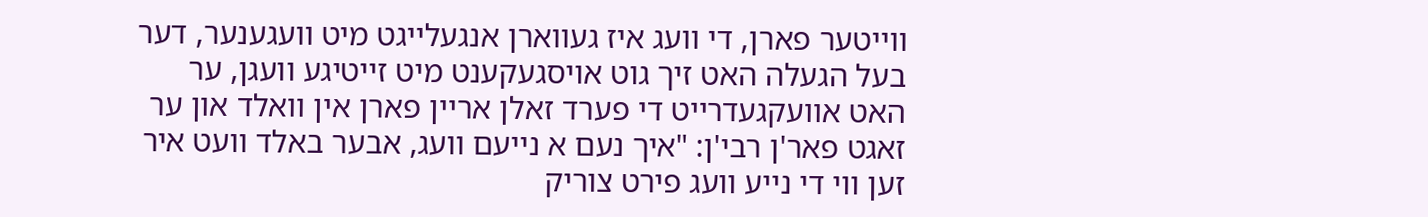ווייטער פארן, די וועג איז געווארן אנגעלייגט מיט וועגענער, דער בעל הגעלה האט זיך גוט אויסגעקענט מיט זייטיגע וועגן, ער האט אוועקגעדרייט די פערד זאלן אריין פארן אין וואלד און ער זאגט פאר'ן רבי'ן: "איך נעם א נייעם וועג, אבער באלד וועט איר זען ווי די נייע וועג פירט צוריק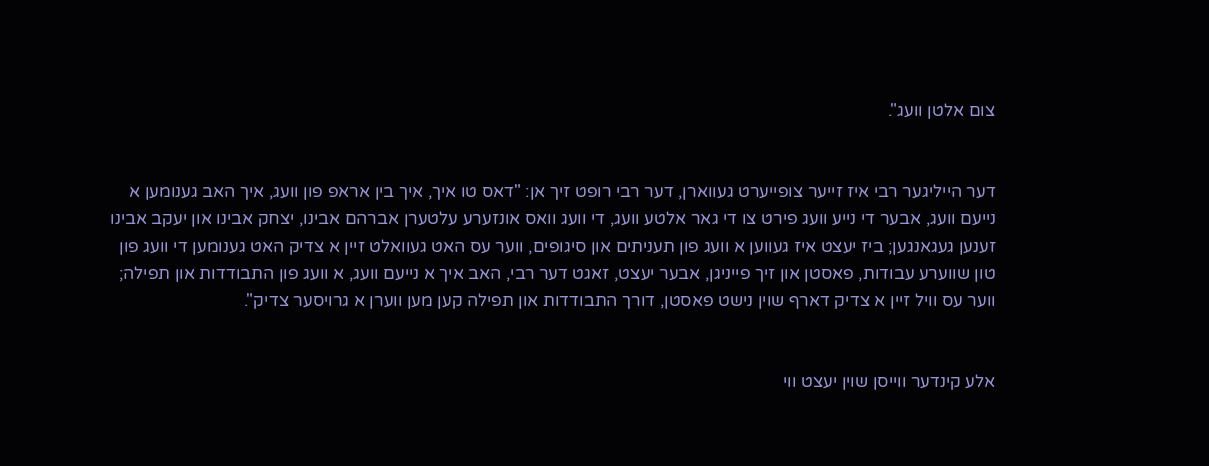צום אלטן וועג".


דער הייליגער רבי איז זייער צופייערט געווארן, דער רבי רופט זיך אן: "דאס טו איך, איך בין אראפ פון וועג, איך האב גענומען א נייעם וועג, אבער די נייע וועג פירט צו די גאר אלטע וועג, די וועג וואס אונזערע עלטערן אברהם אבינו, יצחק אבינו און יעקב אבינו זענען געגאנגען; ביז יעצט איז געווען א וועג פון תעניתים און סיגופים, ווער עס האט געוואלט זיין א צדיק האט גענומען די וועג פון טון שווערע עבודות, פאסטן און זיך פייניגן, אבער יעצט, זאגט דער רבי, האב איך א נייעם וועג, א וועג פון התבודדות און תפילה; ווער עס וויל זיין א צדיק דארף שוין נישט פאסטן, דורך התבודדות און תפילה קען מען ווערן א גרויסער צדיק".


אלע קינדער ווייסן שוין יעצט ווי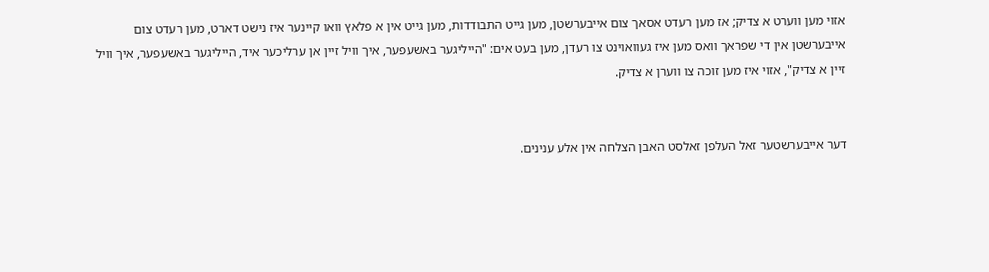אזוי מען ווערט א צדיק; אז מען רעדט אסאך צום אייבערשטן, מען גייט התבודדות, מען גייט אין א פלאץ וואו קיינער איז נישט דארט, מען רעדט צום אייבערשטן אין די שפראך וואס מען איז געוואוינט צו רעדן, מען בעט אים: "הייליגער באשעפער, איך וויל זיין אן ערליכער איד, הייליגער באשעפער, איך וויל זיין א צדיק", אזוי איז מען זוכה צו ווערן א צדיק.


דער אייבערשטער זאל העלפן זאלסט האבן הצלחה אין אלע ענינים.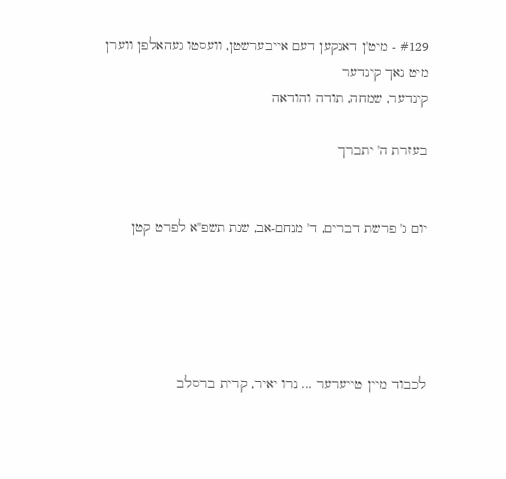#129 - מיט'ן דאנקען דעם אייבערשטן, וועסטו געהאלפן ווערן מיט נאך קינדער
קינדער, שמחה, תודה והודאה

בעזרת ה' יתברך


יום ג' פרשת דברים, ד' מנחם-אב, שנת תשפ"א לפרט קטן





לכבוד מיין טייערער ... נרו יאיר, קרית ברסלב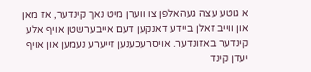א גוטע עצה געהאלפן צו ווערן מיט נאך קינדער, אז מאן און ווייב זאלן ביידע דאנקען דעם אייבערשטן אויף אלע קינדער באזונדער. אויסרעכענען זייערע נעמען און אויף יעדן קינד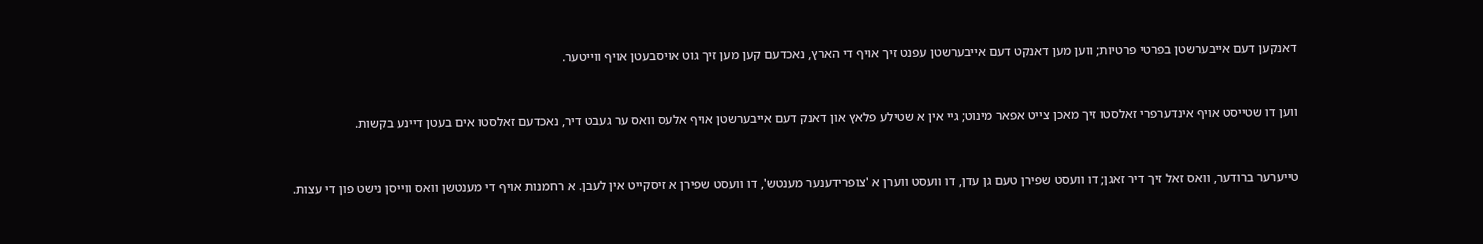דאנקען דעם אייבערשטן בפרטי פרטיות; ווען מען דאנקט דעם אייבערשטן עפנט זיך אויף די הארץ, נאכדעם קען מען זיך גוט אויסבעטן אויף ווייטער.


ווען דו שטייסט אויף אינדערפרי זאלסטו זיך מאכן צייט אפאר מינוט; גיי אין א שטילע פלאץ און דאנק דעם אייבערשטן אויף אלעס וואס ער געבט דיר, נאכדעם זאלסטו אים בעטן דיינע בקשות.


טייערער ברודער, וואס זאל זיך דיר זאגן; דו וועסט שפירן טעם גן עדן, דו וועסט ווערן א 'צופרידענער מענטש', דו וועסט שפירן א זיסקייט אין לעבן. א רחמנות אויף די מענטשן וואס ווייסן נישט פון די עצות.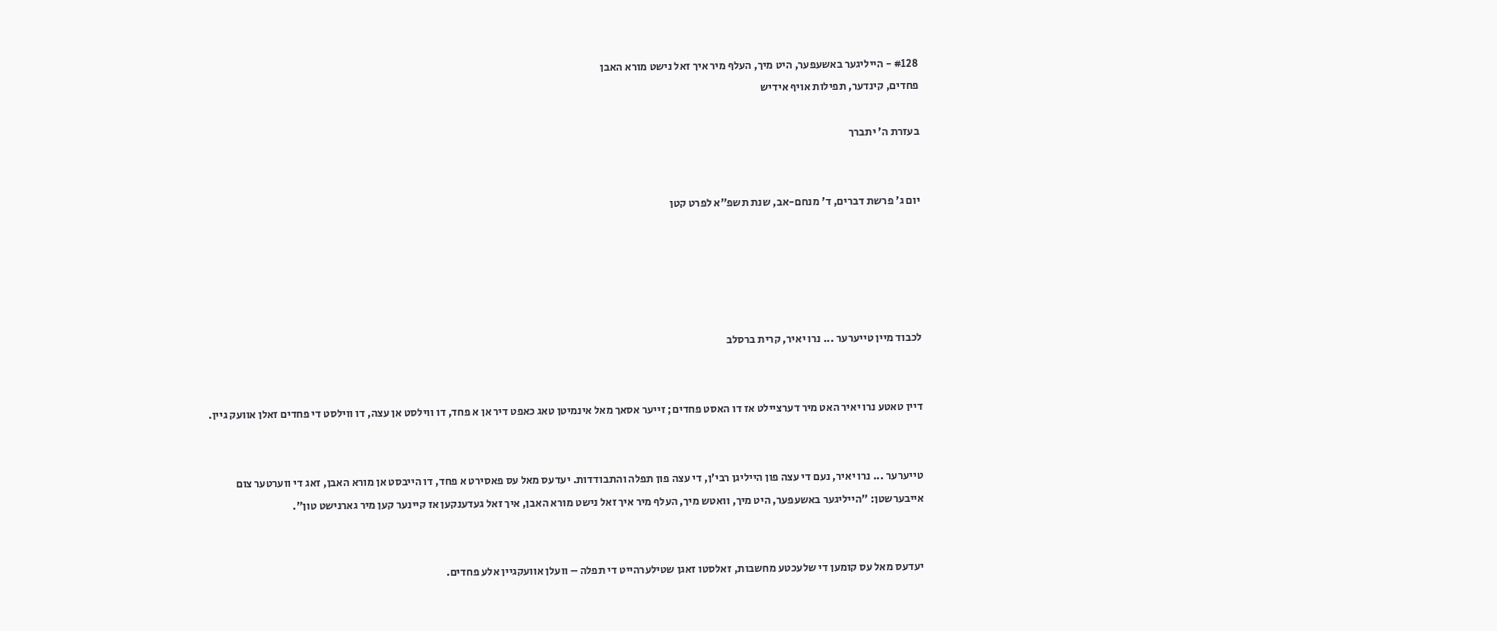#128 - הייליגער באשעפער, היט מיך, העלף מיר איך זאל נישט מורא האבן
פחדים, קינדער, תפילות אויף אידיש

בעזרת ה' יתברך


יום ג' פרשת דברים, ד' מנחם-אב, שנת תשפ"א לפרט קטן





לכבוד מיין טייערער ... נרו יאיר, קרית ברסלב


דיין טאטע נרו יאיר האט מיר דערציילט אז דו האסט פחדים; זייער אסאך מאל אינמיטן טאג כאפט דיר אן א פחד, דו ווילסט אן עצה, דו ווילסט די פחדים זאלן אוועק גיין.


טייערער ... נרו יאיר, נעם די עצה פון הייליגן רבי'ן, די עצה פון תפלה והתבודדות. יעדעס מאל עס פאסירט א פחד, דו הייבסט אן מורא האבן, זאג די ווערטער צום אייבערשטן: "הייליגער באשעפער, היט מיך, וואטש מיך, העלף מיר איך זאל נישט מורא האבן, איך זאל געדענקען אז קיינער קען מיר גארנישט טון".


יעדעס מאל עס קומען די שלעכטע מחשבות, זאלסטו זאגן שטילערהייט די תפלה – וועלן אוועקגיין אלע פחדים.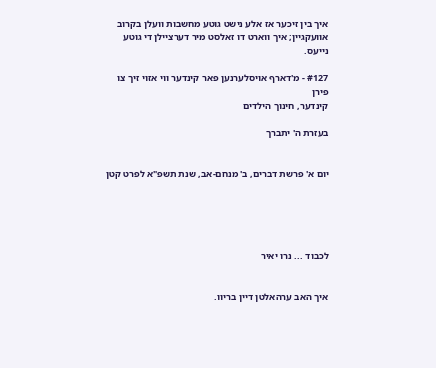איך בין זיכער אז אלע נישט גוטע מחשבות וועלן בקרוב אוועקגיין; איך ווארט דו זאלסט מיר דערציילן די גוטע נייעס.

#127 - מ'דארף אויסלערנען פאר קינדער ווי אזוי זיך צו פירן
קינדער, חינוך הילדים

בעזרת ה' יתברך


יום א' פרשת דברים, ב' מנחם-אב, שנת תשפ"א לפרט קטן





לכבוד ... נרו יאיר


איך האב ערהאלטן דיין בריוו.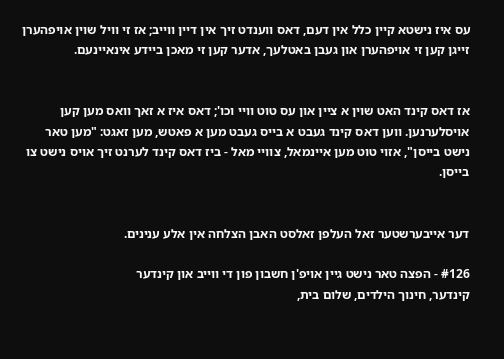עס איז נישטא קיין כלל אין דעם, דאס ווענדט זיך אין דיין ווייב; אז זי וויל שוין אויפהערן זייגן קען זי אויפהערן און געבן באטלעך, אדער קען זי מאכן ביידע אינאיינעם.


אז דאס קינד האט שוין א ציין און עס טוט וויי וכו'; דאס איז א זאך וואס מען קען אויסלערנען. ווען דאס קינד געבט א בייס געבט מען א פאטש, מען זאגט: "מען טאר נישט בייסן", אזוי טוט מען איינמאל, צוויי מאל - ביז דאס קינד לערנט זיך אויס נישט צו בייסן.


דער אייבערשטער זאל העלפן זאלסט האבן הצלחה אין אלע ענינים.

#126 - הפצה טאר נישט גיין אויפ'ן חשבון פון די ווייב און קינדער
קינדער, חינוך הילדים, שלום בית,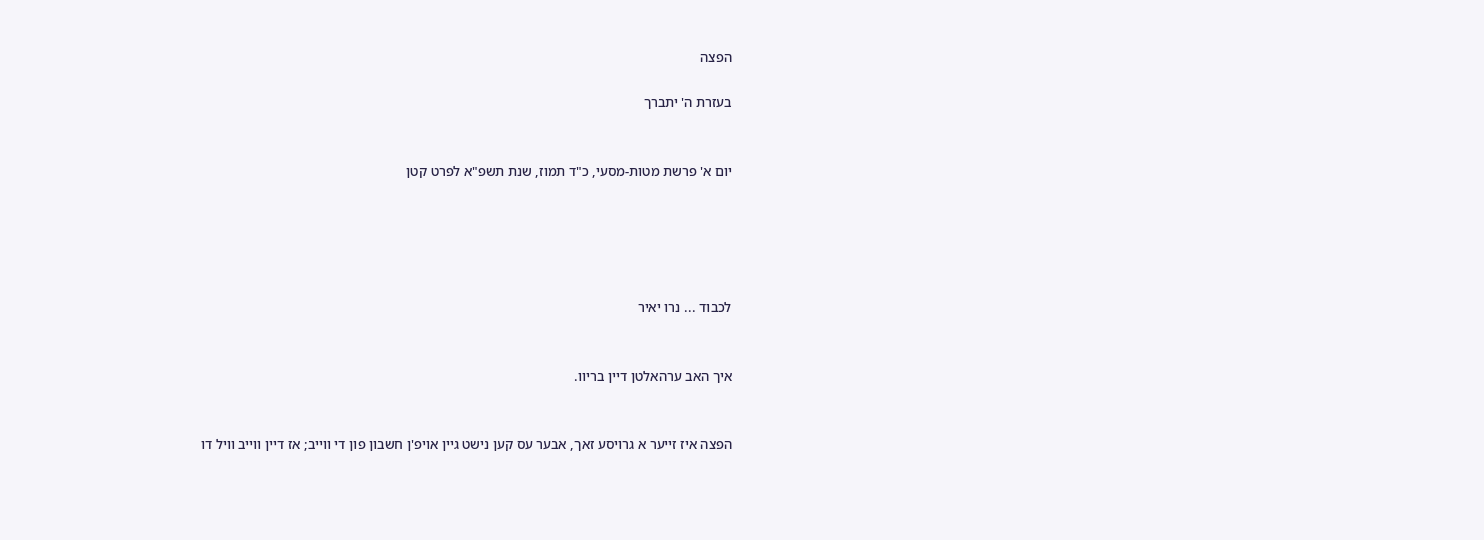הפצה

בעזרת ה' יתברך


יום א' פרשת מטות-מסעי, כ"ד תמוז, שנת תשפ"א לפרט קטן





לכבוד ... נרו יאיר


איך האב ערהאלטן דיין בריוו.


הפצה איז זייער א גרויסע זאך, אבער עס קען נישט גיין אויפ'ן חשבון פון די ווייב; אז דיין ווייב וויל דו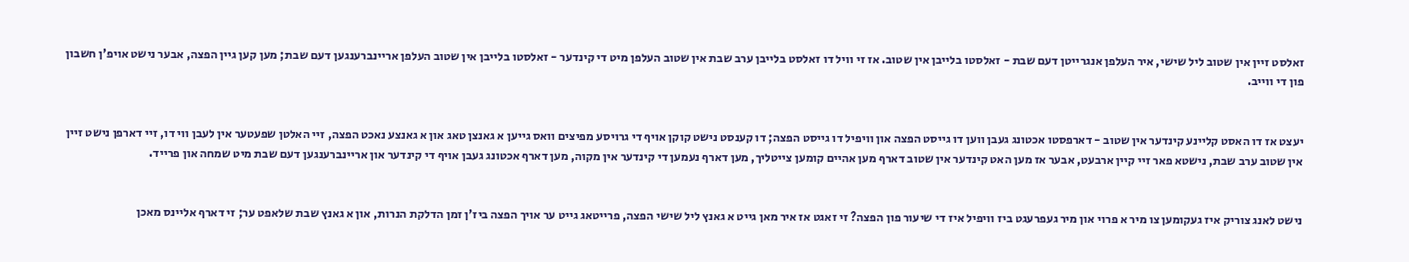זאלסט זיין אין שטוב ליל שישי, איר העלפן אנגרייטן דעם שבת - זאלסטו בלייבן אין שטוב. אז זי וויל דו זאלסט בלייבן ערב שבת אין שטוב העלפן מיט די קינדער - זאלסטו בלייבן אין שטוב העלפן אריינברענגען דעם שבת; מען קען גיין הפצה, אבער נישט אויפ'ן חשבון פון די ווייב.


יעצט אז דו האסט קליינע קינדער אין שטוב - דארפסטו אכטונג געבן ווען דו גייסט הפצה און וויפיל דו גייסט הפצה; דו קענסט נישט קוקן אויף די גרויסע מפיצים וואס גייען א גאנצן טאג און א גאנצע נאכט הפצה, זיי האלטן שפעטער אין לעבן ווי דו, זיי דארפן נישט זיין אין שטוב ערב שבת, נישטא פאר זיי קיין ארבעט, אבער אז מען האט קינדער אין שטוב דארף מען אהיים קומען צייטליך, מען דארף נעמען די קינדער אין מקוה, מען דארף אכטונג געבן אויף די קינדער און אריינברענגען דעם שבת מיט שמחה און פרייד.


נישט לאנג צוריק איז געקומען צו מיר א פרוי און מיר געפרעגט ביז וויפיל איז די שיעור פון הפצה? זי זאגט אז איר מאן גייט א גאנץ ליל שישי הפצה, פרייטאג גייט ער אויך הפצה ביז'ן זמן הדלקת הנרות, און א גאנץ שבת שלאפט ער; זי דארף אליינס מאכן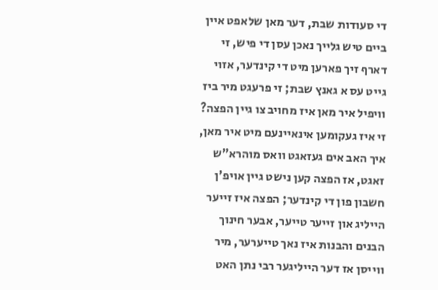די סעודות שבת, דער מאן שלאפט איין ביים טיש גלייך נאכן עסן די פיש, זי דארף זיך פארען מיט די קינדער, אזוי גייט עס א גאנץ שבת; זי פרעגט מיר ביז וויפיל איר מאן איז מחויב צו גיין הפצה? זי איז געקומען אינאיינעם מיט איר מאן, איך האב אים געזאגט וואס מוהרא"ש זאגט, אז הפצה קען נישט גיין אויפ'ן חשבון פון די קינדער; הפצה איז זייער הייליג און זייער טייער, אבער חינוך הבנים והבנות איז נאך טייערער, מיר ווייסן אז דער הייליגער רבי נתן האט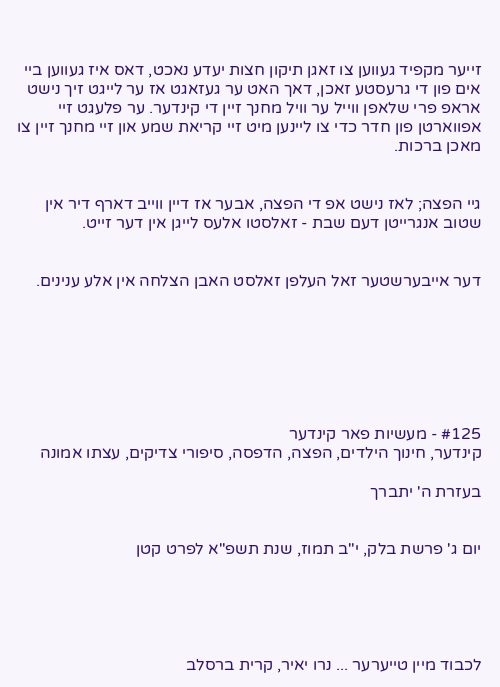זייער מקפיד געווען צו זאגן תיקון חצות יעדע נאכט, דאס איז געווען ביי אים פון די גרעסטע זאכן, דאך האט ער געזאגט אז ער לייגט זיך נישט אראפ פרי שלאפן ווייל ער וויל מחנך זיין די קינדער. ער פלעגט זיי אפווארטן פון חדר כדי צו ליינען מיט זיי קריאת שמע און זיי מחנך זיין צו מאכן ברכות.


גיי הפצה; לאז נישט אפ די הפצה, אבער אז דיין ווייב דארף דיר אין שטוב אנגרייטן דעם שבת - זאלסטו אלעס לייגן אין דער זייט.


דער אייבערשטער זאל העלפן זאלסט האבן הצלחה אין אלע ענינים.







#125 - מעשיות פאר קינדער
קינדער, חינוך הילדים, הפצה, הדפסה, סיפורי צדיקים, עצתו אמונה

בעזרת ה' יתברך


יום ג' פרשת בלק, י"ב תמוז, שנת תשפ"א לפרט קטן





לכבוד מיין טייערער ... נרו יאיר, קרית ברסלב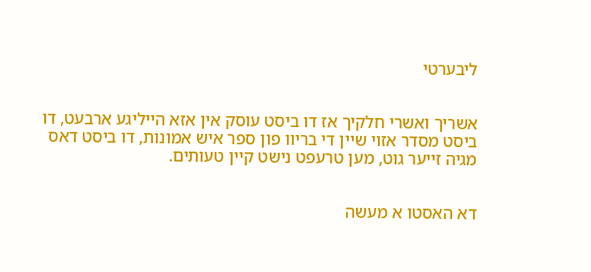ליבערטי


אשריך ואשרי חלקיך אז דו ביסט עוסק אין אזא הייליגע ארבעט, דו ביסט מסדר אזוי שיין די בריוו פון ספר איש אמונות, דו ביסט דאס מגיה זייער גוט, מען טרעפט נישט קיין טעותים.


דא האסטו א מעשה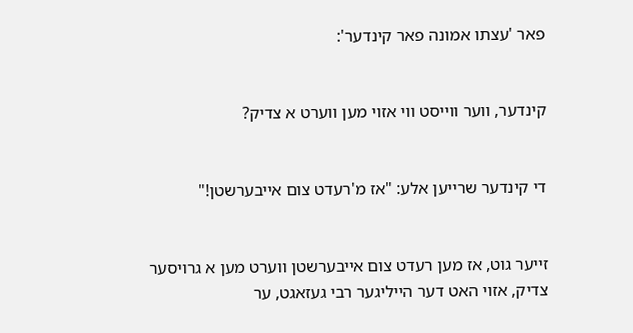פאר 'עצתו אמונה פאר קינדער':


קינדער, ווער ווייסט ווי אזוי מען ווערט א צדיק?


די קינדער שרייען אלע: "אז מ'רעדט צום אייבערשטן!"


זייער גוט, אז מען רעדט צום אייבערשטן ווערט מען א גרויסער צדיק, אזוי האט דער הייליגער רבי געזאגט, ער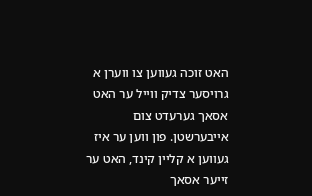האט זוכה געווען צו ווערן א גרויסער צדיק ווייל ער האט אסאך גערעדט צום אייבערשטן. פון ווען ער איז געווען א קליין קינד, האט ער זייער אסאך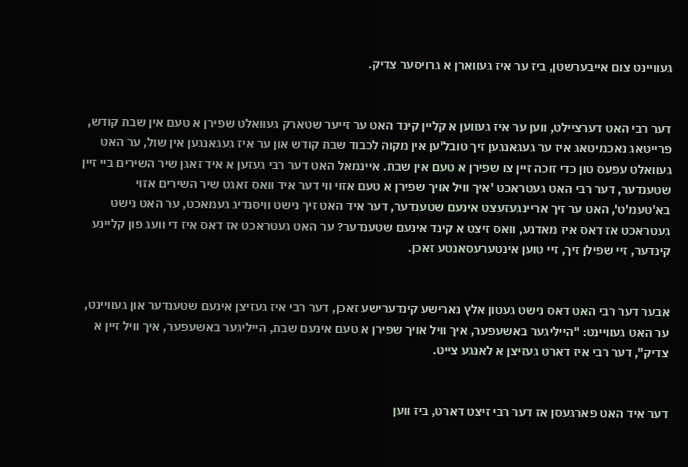געוויינט צום אייבערשטן, ביז ער איז געווארן א גרויסער צדיק.


דער רבי האט דערציילט, ווען ער איז געווען א קליין קינד האט ער זייער שטארק געוואלט שפירן א טעם אין שבת קודש, פרייטאג נאכמיטאג איז ער געגאנגען זיך טובל'ען אין מקוה לכבוד שבת קודש און ער איז געגאנגען אין שול, ער האט געוואלט עפעס טון כדי זוכה זיין צו שפירן א טעם אין שבת. איינמאל האט דער רבי געזען א איד זאגן שיר השירים ביי זיין שטענדער, דער רבי האט געטראכט 'איך וויל אויך שפירן א טעם אזוי ווי דער איד וואס זאגט שיר השירים אזוי בא'טעמ'ט', האט ער זיך אריינגעזעצט אינעם שטענדער, דער איד האט זיך נישט וויסנדיג געמאכט, ער האט נישט געטראכט אז דאס איז מאדנע, וואס זיצט א קינד אינעם שטענדער? ער האט געטראכט אז דאס איז די וועג פון קליינע קינדער, זיי שפילן זיך, זיי טוען אינטערעסאנטע זאכן.


אבער דער רבי האט דאס נישט געטון אלץ נארישע קינדערישע זאכן, דער רבי איז געזיצן אינעם שטענדער און געוויינט, ער האט געוויינט: "הייליגער באשעפער, איך וויל אויך שפירן א טעם אינעם שבת, הייליגער באשעפער, איך וויל זיין א צדיק", דער רבי איז דארט געזיצן א לאנגע צייט.


דער איד האט פארגעסן אז דער רבי זיצט דארט, ביז ווען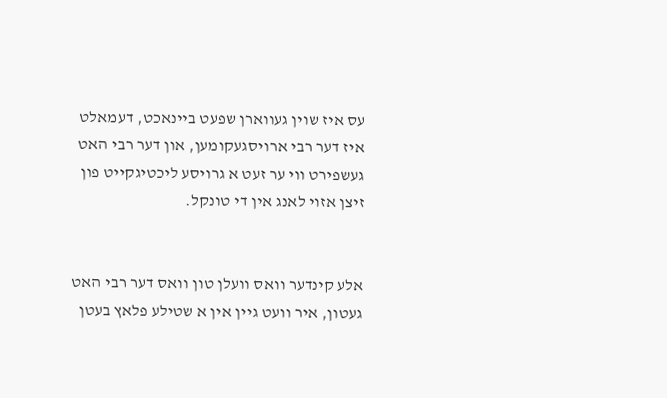עס איז שוין געווארן שפעט ביינאכט, דעמאלט איז דער רבי ארויסגעקומען, און דער רבי האט געשפירט ווי ער זעט א גרויסע ליכטיגקייט פון זיצן אזוי לאנג אין די טונקל.


אלע קינדער וואס וועלן טון וואס דער רבי האט געטון, איר וועט גיין אין א שטילע פלאץ בעטן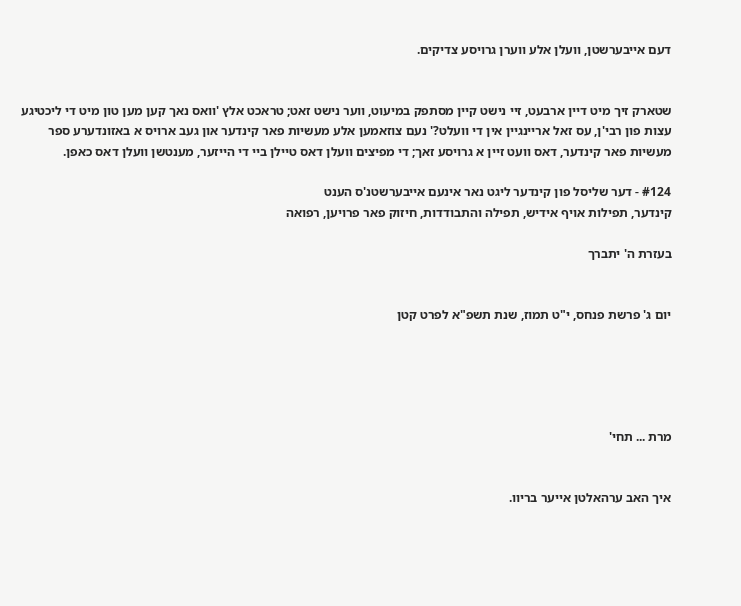דעם אייבערשטן, וועלן אלע ווערן גרויסע צדיקים.


שטארק זיך מיט דיין ארבעט, זיי נישט קיין מסתפק במיעוט, ווער נישט זאט; טראכט אלץ 'וואס נאך קען מען טון מיט די ליכטיגע עצות פון רבי'ן, עס זאל אריינגיין אין די וועלט?' נעם צוזאמען אלע מעשיות פאר קינדער און געב ארויס א באזונדערע ספר מעשיות פאר קינדער, דאס וועט זיין א גרויסע זאך; די מפיצים וועלן דאס טיילן ביי די הייזער, מענטשן וועלן דאס כאפן.

#124 - דער שליסל פון קינדער ליגט נאר אינעם אייבערשטנ'ס הענט
קינדער, תפילות אויף אידיש, תפילה והתבודדות, חיזוק פאר פרויען, רפואה

בעזרת ה' יתברך


יום ג' פרשת פנחס, י"ט תמוז, שנת תשפ"א לפרט קטן





מרת ... תחי'


איך האב ערהאלטן אייער בריוו.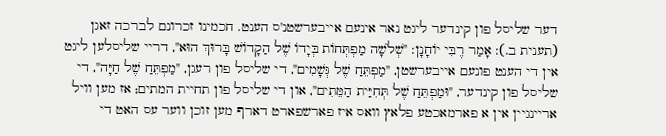דער שליסל פון קינדער ליגט נאר אינעם אייבערשטנ'ס הענט. חכמינו זכרונם לברכה זאגן (תענית ב.): אָמַר רֶבִּי יוֹחָנָן: "שְׁלֹשָׁה מַפְתְּחוֹת בְּיָדוֹ שֶׁל הַקָדוֹשׁ בָּרוּךְ הוּא", דריי שליסלען ליגט אין די הענט פונעם אייבערשטן, "מַפְתֵּחַ שֶׁל גְּשָׁמִים", די שליסל פון רעגן, "מַפְתֵּחַ שֶׁל חַיָּה", די שליסל פון קינדער, "וּמַפְתֵּחַ שֶׁל תְּחִיַּית הַמֵּתִים", און די שליסל פון תחיית המתים; אז מען וויל אריינגיין אין א פארמאכטע פלאץ וואס איז פארשפארט דארף מען זוכן ווער עס האט די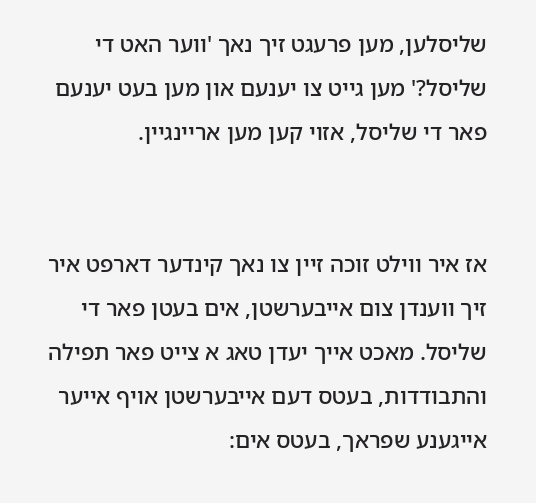שליסלען, מען פרעגט זיך נאך 'ווער האט די שליסל?' מען גייט צו יענעם און מען בעט יענעם פאר די שליסל, אזוי קען מען אריינגיין.


אז איר ווילט זוכה זיין צו נאך קינדער דארפט איר זיך ווענדן צום אייבערשטן, אים בעטן פאר די שליסל. מאכט אייך יעדן טאג א צייט פאר תפילה והתבודדות, בעטס דעם אייבערשטן אויף אייער אייגענע שפראך, בעטס אים: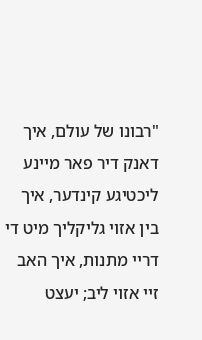"רבונו של עולם, איך דאנק דיר פאר מיינע ליכטיגע קינדער, איך בין אזוי גליקליך מיט די דריי מתנות, איך האב זיי אזוי ליב; יעצט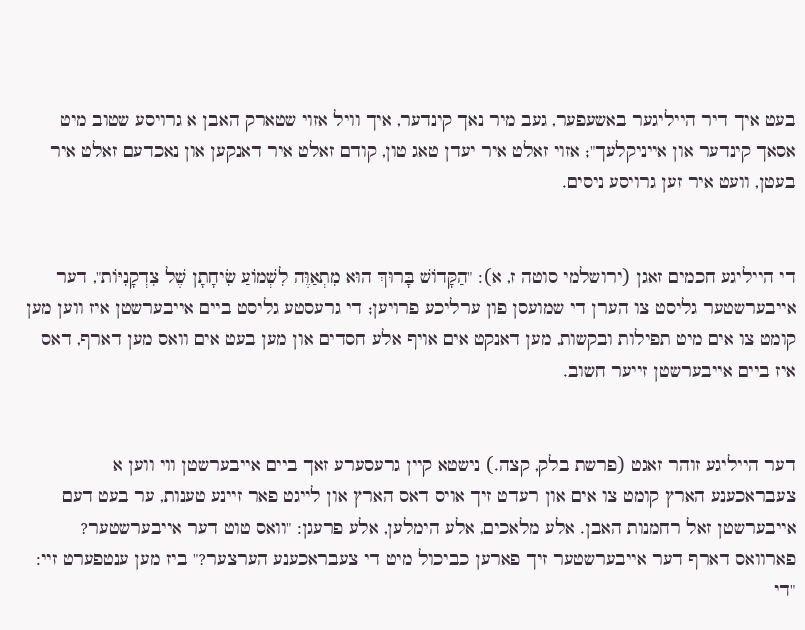בעט איך דיר הייליגער באשעפער, געב מיר נאך קינדער, איך וויל אזוי שטארק האבן א גרויסע שטוב מיט אסאך קינדער און אייניקלעך"; אזוי זאלט איר יעדן טאג טון, קודם זאלט איר דאנקען און נאכדעם זאלט איר בעטן, וועט איר זען גרויסע ניסים.


די הייליגע חכמים זאגן (ירושלמי סוטה ז, א): "הַקָּדוֹשׁ בָּרוּךְ הוּא מִתְאַוֶּה לִשְׁמוֹעַ שִׂיחָתָן שֶׁל צִדְקָנִיּוֹת", דער אייבערשטער גליסט צו הערן די שמועסן פון ערליכע פרויען; די גרעסטע גליסט ביים אייבערשטן איז ווען מען קומט צו אים מיט תפילות ובקשות, מען דאנקט אים אויף אלע חסדים און מען בעט אים וואס מען דארף, דאס איז ביים אייבערשטן זייער חשוב.


דער הייליגע זוהר זאגט (פרשת בלק, קצה.) נישטא קיין גרעסערע זאך ביים אייבערשטן ווי ווען א צעבראכענע הארץ קומט צו אים און רעדט זיך אויס דאס הארץ און לייגט פאר זיינע טענות, ער בעט דעם אייבערשטן זאל רחמנות האבן. אלע מלאכים, אלע הימלען, אלע פרעגן: "וואס טוט דער אייבערשטער? פארוואס דארף דער אייבערשטער זיך פארען כביכול מיט די צעבראכענע הערצער?" ביז מען ענטפערט זיי: "די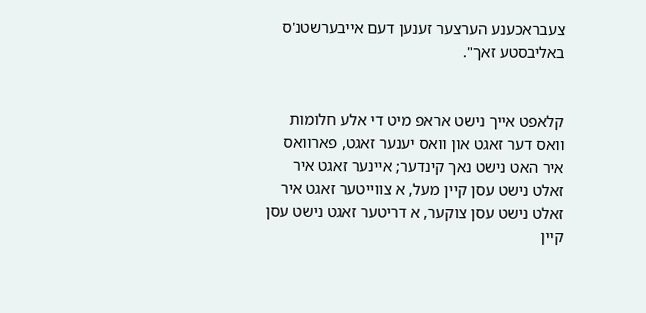צעבראכענע הערצער זענען דעם אייבערשטנ'ס באליבסטע זאך".


קלאפט אייך נישט אראפ מיט די אלע חלומות וואס דער זאגט און וואס יענער זאגט, פארוואס איר האט נישט נאך קינדער; איינער זאגט איר זאלט נישט עסן קיין מעל, א צווייטער זאגט איר זאלט נישט עסן צוקער, א דריטער זאגט נישט עסן קיין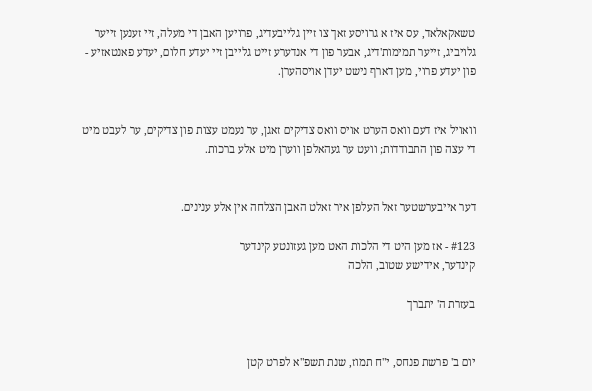טשאקאלאד, עס איז א גרויסע זאך צו זיין גלייבעדיג, פרויען האבן די מעלה, זיי זענען זייער גלויביג, זייער תמימות'דיג, אבער פון די אנדערע זייט גלייבן זיי יעדע חלום, יעדע פאנטאזיע - פון יעדע פרוי, מען דארף נישט יעדן אויסהערן.


וואויל איז דעם וואס הערט אויס וואס צדיקים זאגן, ער נעמט עצות פון צדיקים, ער לעבט מיט די עצה פון התבודדות; וועט ער געהאלפן ווערן מיט אלע ברכות.


דער אייבערשטער זאל העלפן איר זאלט האבן הצלחה אין אלע ענינים.

#123 - אז מען היט די הלכות האט מען געזונטע קינדער
קינדער, אידישע שטוב, הלכה

בעזרת ה' יתברך


יום ב' פרשת פנחס, י"ח תמוז, שנת תשפ"א לפרט קטן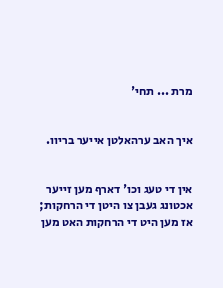מרת ... תחי'


איך האב ערהאלטן אייער בריוו.


אין די טעג וכו' דארף מען זייער אכטונג געבן צו היטן די הרחקות; אז מען היט די הרחקות האט מען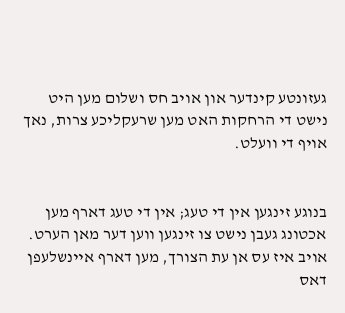געזונטע קינדער און אויב חס ושלום מען היט נישט די הרחקות האט מען שרעקליכע צרות, נאך אויף די וועלט.


בנוגע זינגען אין די טעג; אין די טעג דארף מען אכטונג געבן נישט צו זינגען ווען דער מאן הערט. אויב איז עס אן עת הצורך, מען דארף איינשלעפן דאס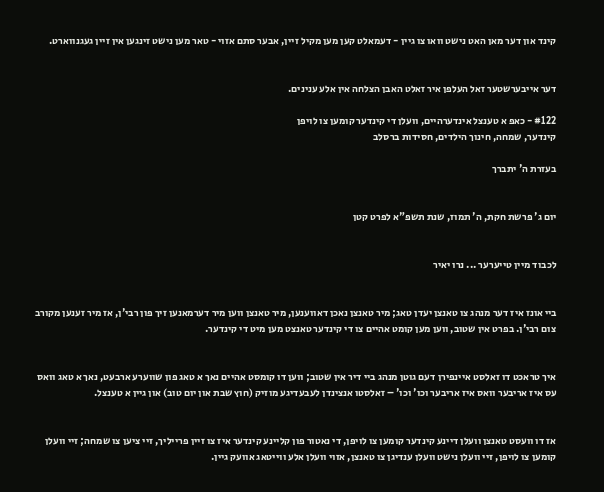קינד און דער מאן האט נישט וואו צו גיין - דעמאלט קען מען מקיל זיין, אבער סתם אזוי - טאר מען נישט זינגען אין זיין געגנווארט.


דער אייבערשטער זאל העלפן איר זאלט האבן הצלחה אין אלע ענינים.

#122 - כאפ א טענצל אינדערהיים, וועלן די קינדער קומען צו לויפן
קינדער, שמחה, חינוך הילדים, חסידות ברסלב

בעזרת ה' יתברך


יום ג' פרשת חקת, ה' תמוז, שנת תשפ"א לפרט קטן


לכבוד מיין טייערער ... נרו יאיר


ביי אונז איז דער מנהג צו טאנצן יעדן טאג; מיר טאנצן נאכן דאווענען, מיר טאנצן ווען מיר דערמאנען זיך פון רבי'ן, אז מיר זענען מקורב צום רבי'ן. בפרט אין שטוב, ווען מען קומט אהיים צו די קינדער טאנצט מען מיט די קינדער.


איך טראכט דו זאלסט איינפירן דעם גוטן מנהג ביי דיר אין שטוב; ווען דו קומסט אהיים נאך א טאג פון שווערע ארבעט, נאך א טאג וואס עס איז אריבער וואס איז אריבער וכו' וכו' – זאלסטו אנצינדן לעבעדיגע מוזיק (חוץ שבת און יום טוב) און גיין א טענצל.


אז דו וועסט טאנצן וועלן דיינע קינדער קומען צו לויפן, די נאטור פון קליינע קינדער איז צו זיין פרייליך, זיי ציען צו שמחה; זיי וועלן קומען צו לויפן, זיי וועלן נישט וועלן ענדיגן צו טאנצן, אזוי וועלן אלע ווייטאג אוועק גיין.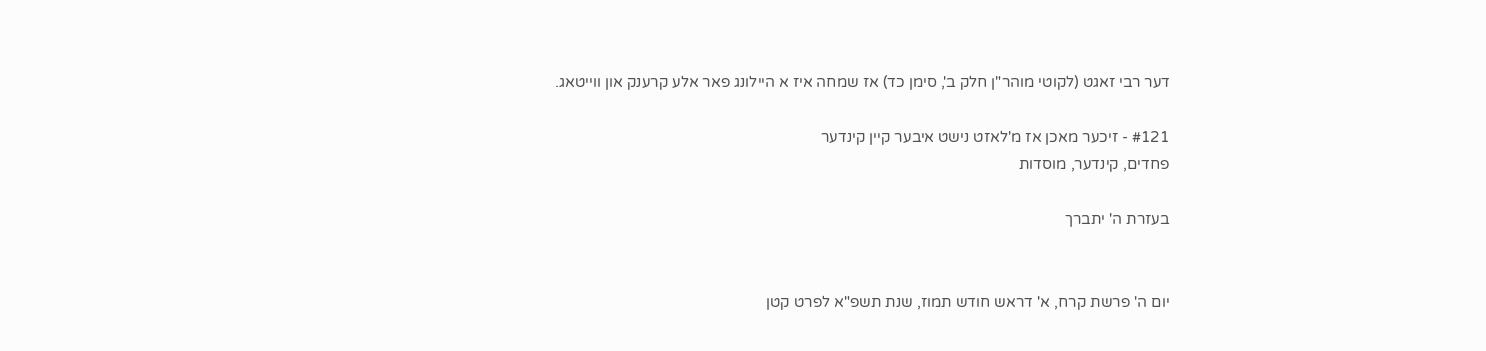דער רבי זאגט (לקוטי מוהר"ן חלק ב', סימן כד) אז שמחה איז א היילונג פאר אלע קרענק און ווייטאג.

#121 - זיכער מאכן אז מ'לאזט נישט איבער קיין קינדער
פחדים, קינדער, מוסדות

בעזרת ה' יתברך


יום ה' פרשת קרח, א' דראש חודש תמוז, שנת תשפ"א לפרט קטן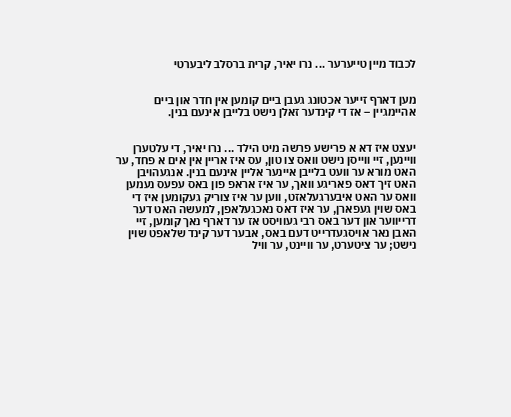לכבוד מיין טייערער ... נרו יאיר, קרית ברסלב ליבערטי


מען דארף זייער אכטונג געבן ביים קומען אין חדר און ביים אהיימגיין – אז די קינדער זאלן נישט בלייבן אינעם בנין.


יעצט איז דא א פרישע פרשה מיט הילד ... נרו יאיר, די עלטערן וויינען, זיי ווייסן נישט וואס צו טון, עס איז אריין אין אים א פחד, ער האט מורא ער וועט בלייבן איינער אליין אינעם בנין. אנגעהויבן האט זיך דאס פאריגע וואך, ער איז אראפ פון באס עפעס נעמען וואס ער האט איבערגעלאזט, ווען ער איז צוריק געקומען איז די באס שוין געפארן, ער איז דאס נאכגעלאפן, למעשה האט דער דרייווער און דער באס רבי געוויסט אז ער דארף נאך קומען, זיי האבן נאר אויסגעדרייט דעם באס, אבער דער קינד שלאפט שוין נישט; ער ציטערט, ער וויינט, ער וויל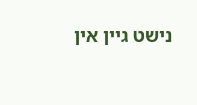נישט גיין אין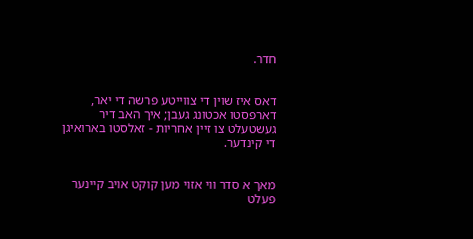חדר.


דאס איז שוין די צווייטע פרשה די יאר, דארפסטו אכטונג געבן; איך האב דיר געשטעלט צו זיין אחריות - זאלסטו בארואיגן די קינדער.


מאך א סדר ווי אזוי מען קוקט אויב קיינער פעלט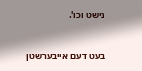נישט וכו'.


בעט דעם אייבערשטן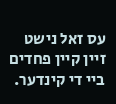עס זאל נישט זיין קיין פחדים ביי די קינדער.